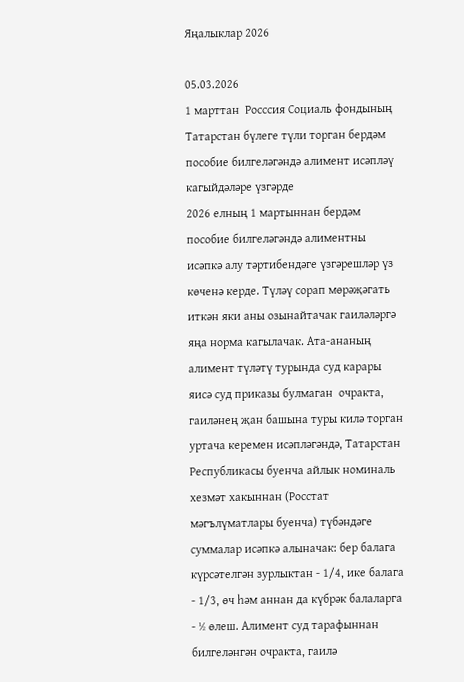Яңалыклар 2026

05.03.2026
1 марттан  Росссия Социаль фондының Татарстан бүлеге түли торган бердәм пособие билгеләгәндә алимент исәпләү кагыйдәләре үзгәрде
2026 елның 1 мартыннан бердәм пособие билгеләгәндә алиментны исәпкә алу тәртибендәге үзгәрешләр үз көченә керде. Түләү сорап мөрәҗәгать иткән яки аны озынайтачак гаиләләргә яңа норма кагылачак. Ата-ананың алимент түләтү турында суд карары яисә суд приказы булмаган  очракта,  гаиләнең җан башына туры килә торган уртача керемен исәпләгәндә, Татарстан Республикасы буенча айлык номиналь хезмәт хакыннан (Росстат мәгълүматлары буенча) түбәндәге суммалар исәпкә алыначак: бер балага күрсәтелгән зурлыктан - 1/4, ике балага - 1/3, өч һәм аннан да күбрәк балаларга - ½ өлеш. Алимент суд тарафыннан билгеләнгән очракта, гаилә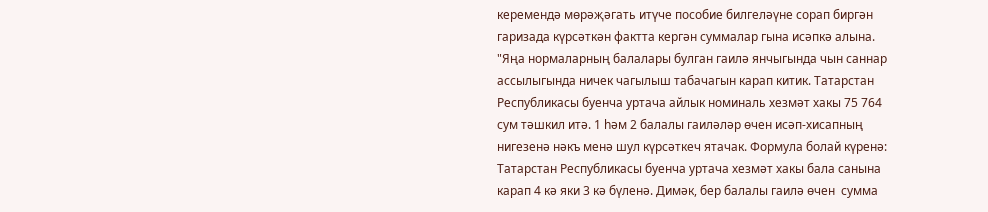керемендә мөрәҗәгать итүче пособие билгеләүне сорап биргән гаризада күрсәткән фактта кергән суммалар гына исәпкә алына.
"Яңа нормаларның балалары булган гаилә янчыгында чын саннар ассылыгында ничек чагылыш табачагын карап китик. Татарстан Республикасы буенча уртача айлык номиналь хезмәт хакы 75 764 сум тәшкил итә. 1 һәм 2 балалы гаиләләр өчен исәп-хисапның нигезенә нәкъ менә шул күрсәткеч ятачак. Формула болай күренә: Татарстан Республикасы буенча уртача хезмәт хакы бала санына карап 4 кә яки 3 кә бүленә. Димәк, бер балалы гаилә өчен  сумма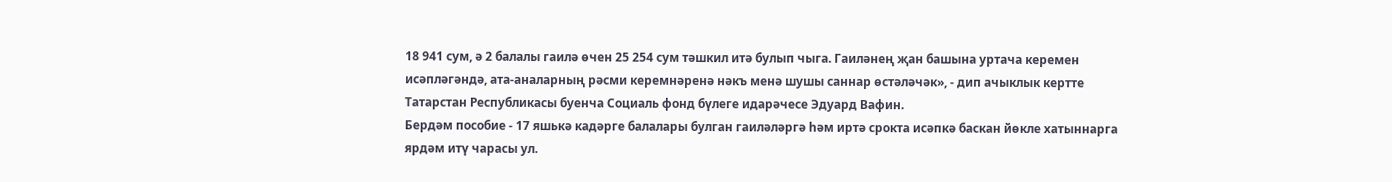18 941 сум, ә 2 балалы гаилә өчен 25 254 сум тәшкил итә булып чыга. Гаиләнең җан башына уртача керемен исәпләгәндә, ата-аналарның рәсми керемнәренә нәкъ менә шушы саннар өстәләчәк», - дип ачыклык кертте Татарстан Республикасы буенча Социаль фонд бүлеге идарәчесе Эдуард Вафин.
Бердәм пособие - 17 яшькә кадәрге балалары булган гаиләләргә һәм иртә срокта исәпкә баскан йөкле хатыннарга ярдәм итү чарасы ул.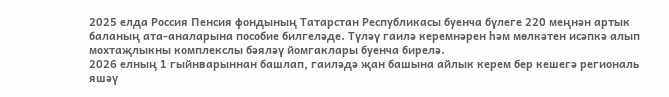2025 елда Россия Пенсия фондының Татарстан Республикасы буенча бүлеге 220 меңнән артык баланың ата-аналарына пособие билгеләде. Түләү гаилә керемнәрен һәм мөлкәтен исәпкә алып мохтаҗлыкны комплекслы бәяләү йомгаклары буенча бирелә.
2026 елның 1 гыйнварыннан башлап, гаиләдә җан башына айлык керем бер кешегә региональ яшәү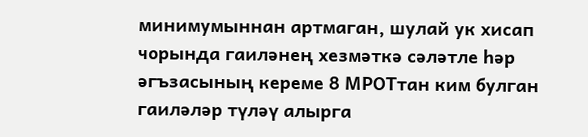минимумыннан артмаган, шулай ук хисап чорында гаиләнең хезмәткә сәләтле һәр әгъзасының кереме 8 МРОТтан ким булган гаиләләр түләү алырга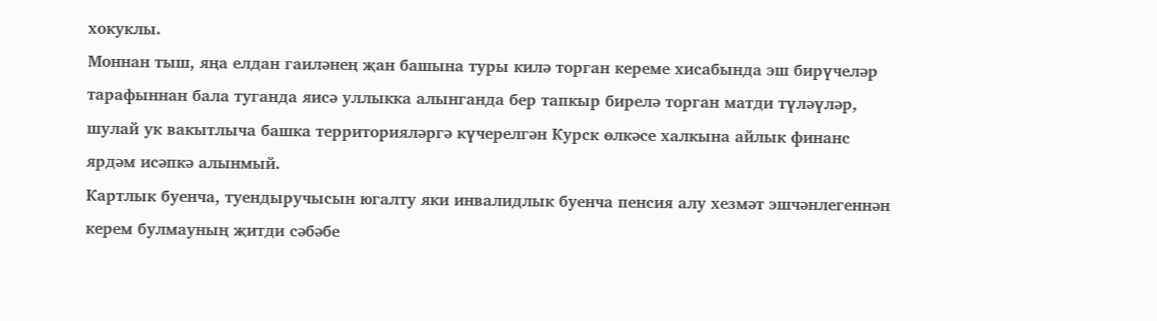хокуклы.
Моннан тыш, яңа елдан гаиләнең җан башына туры килә торган кереме хисабында эш бирүчеләр тарафыннан бала туганда яисә уллыкка алынганда бер тапкыр бирелә торган матди түләүләр, шулай ук вакытлыча башка территорияләргә күчерелгән Курск өлкәсе халкына айлык финанс ярдәм исәпкә алынмый.
Картлык буенча, туендыручысын югалту яки инвалидлык буенча пенсия алу хезмәт эшчәнлегеннән керем булмауның җитди сәбәбе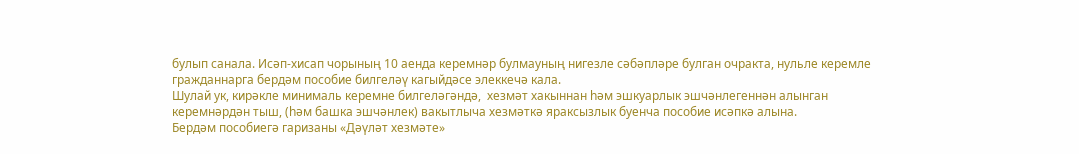булып санала. Исәп-хисап чорының 10 аенда керемнәр булмауның нигезле сәбәпләре булган очракта, нульле керемле гражданнарга бердәм пособие билгеләү кагыйдәсе элеккечә кала.
Шулай ук, кирәкле минималь керемне билгеләгәндә,  хезмәт хакыннан һәм эшкуарлык эшчәнлегеннән алынган керемнәрдән тыш, (һәм башка эшчәнлек) вакытлыча хезмәткә яраксызлык буенча пособие исәпкә алына.
Бердәм пособиегә гаризаны «Дәүләт хезмәте»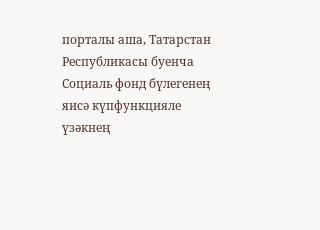порталы аша, Татарстан Республикасы буенча Социаль фонд бүлегенең яисә күпфункцияле үзәкнең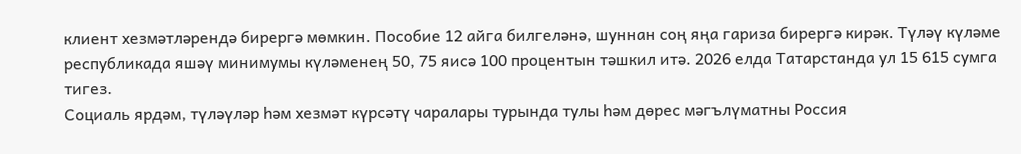клиент хезмәтләрендә бирергә мөмкин. Пособие 12 айга билгеләнә, шуннан соң яңа гариза бирергә кирәк. Түләү күләме республикада яшәү минимумы күләменең 50, 75 яисә 100 процентын тәшкил итә. 2026 елда Татарстанда ул 15 615 сумга тигез.
Социаль ярдәм, түләүләр һәм хезмәт күрсәтү чаралары турында тулы һәм дөрес мәгълүматны Россия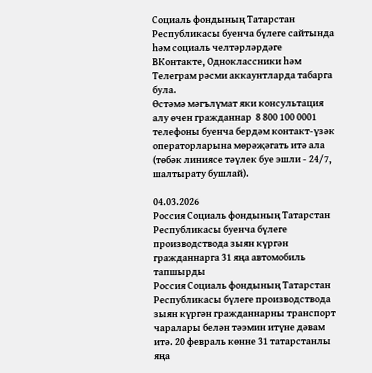Социаль фондының Татарстан Республикасы буенча бүлеге сайтында һәм социаль челтәрләрдәге ВКонтакте, Одноклассники һәм Телеграм рәсми аккаунтларда табарга була.
Өстәмә мәгълүмат яки консультация алу өчен гражданнар  8 800 100 0001 телефоны буенча бердәм контакт-үзәк операторларына мөрәҗәгать итә ала (төбәк линиясе тәүлек буе эшли - 24/7, шалтырату бушлай).

04.03.2026
Россия Социаль фондының Татарстан Республикасы буенча бүлеге производствода зыян күргән гражданнарга 31 яңа автомобиль тапшырды
Россия Социаль фондының Татарстан Республикасы бүлеге производствода зыян күргән гражданнарны транспорт чаралары белән тәэмин итүне дәвам итә. 20 февраль көнне 31 татарстанлы яңа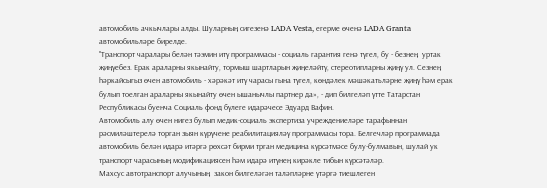автомобиль ачкычлары алды. Шуларның сигезенә LADA Vesta, егерме өченә LADA Granta автомобильләре бирелде.
"Транспорт чаралары белән тәэмин итү программасы - социаль гарантия генә түгел, бу - безнең  уртак җиңүебез. Ерак араларны якынайту, тормыш шартларын җиңеләйтү, стереотипларны җиңү ул. Сезнең һәркайсыгыз өчен автомобиль - хәрәкәт итү чарасы гына түгел, көндәлек мәшәкатьләрне җиңү һәм ерак булып тоелган араларны якынайту өчен ышанычлы партнер да», - дип билгеләп үтте Татарстан Республикасы буенча Социаль фонд бүлеге идарәчесе Эдуард Вафин.
Автомобиль алу өчен нигез булып медик-социаль экспертиза учреждениеләре тарафыннан рәсмиләштерелә торган зыян күрүчене реабилитацияләү программасы тора. Белгечләр программада автомобиль белән идарә итәргә рөхсәт бирми трган медицина күрсәтмәсе булу-булмавын, шулай ук транспорт чарасының модификациясен һәм идарә итүнең кирәкле тибын күрсәтәләр.
Махсус автотранспорт алучының  закон билгеләгән таләпләрне үтәргә тиешлеген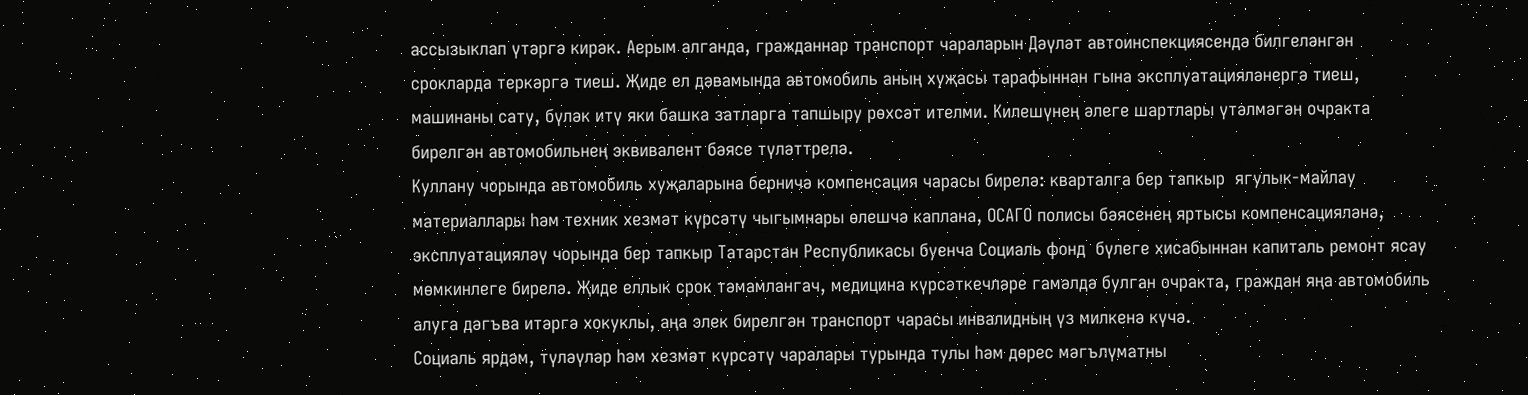ассызыклап үтәргә кирәк. Аерым алганда, гражданнар транспорт чараларын Дәүләт автоинспекциясендә билгеләнгән срокларда теркәргә тиеш. Җиде ел дәвамында автомобиль аның хуҗасы тарафыннан гына эксплуатацияләнергә тиеш, машинаны сату, бүләк итү яки башка затларга тапшыру рөхсәт ителми. Килешүнең әлеге шартлары үтәлмәгән очракта бирелгән автомобильнең эквивалент бәясе түләттрелә.
Куллану чорында автомобиль хуҗаларына берничә компенсация чарасы бирелә: кварталга бер тапкыр  ягулык-майлау материаллары һәм техник хезмәт күрсәтү чыгымнары өлешчә каплана, ОСАГО полисы бәясенең яртысы компенсацияләнә, эксплуатацияләү чорында бер тапкыр Татарстан Республикасы буенча Социаль фонд  бүлеге хисабыннан капиталь ремонт ясау мөмкинлеге бирелә. Җиде еллык срок тәмамлангач, медицина күрсәткечләре гамәлдә булган очракта, граждан яңа автомобиль алуга дәгъва итәргә хокуклы, аңа элек бирелгән транспорт чарасы инвалидның үз милкенә күчә.
Социаль ярдәм, түләүләр һәм хезмәт күрсәтү чаралары турында тулы һәм дөрес мәгълүматны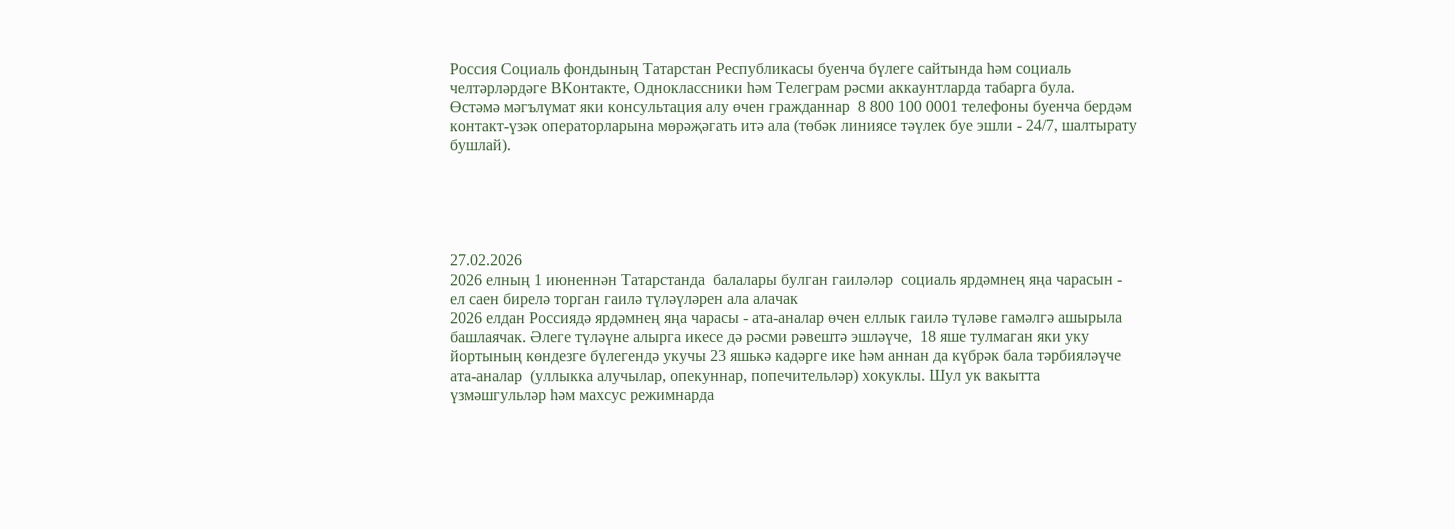Россия Социаль фондының Татарстан Республикасы буенча бүлеге сайтында һәм социаль челтәрләрдәге ВКонтакте, Одноклассники һәм Телеграм рәсми аккаунтларда табарга була.
Өстәмә мәгълүмат яки консультация алу өчен гражданнар  8 800 100 0001 телефоны буенча бердәм контакт-үзәк операторларына мөрәҗәгать итә ала (төбәк линиясе тәүлек буе эшли - 24/7, шалтырату бушлай).





27.02.2026
2026 елның 1 июненнән Татарстанда  балалары булган гаиләләр  социаль ярдәмнең яңа чарасын - ел саен бирелә торган гаилә түләүләрен ала алачак
2026 елдан Россиядә ярдәмнең яңа чарасы - ата-аналар өчен еллык гаилә түләве гамәлгә ашырыла башлаячак. Әлеге түләүне алырга икесе дә рәсми рәвештә эшләүче,  18 яше тулмаган яки уку йортының көндезге бүлегендә укучы 23 яшькә кадәрге ике һәм аннан да күбрәк бала тәрбияләүче  ата-аналар  (уллыкка алучылар, опекуннар, попечительләр) хокуклы. Шул ук вакытта үзмәшгульләр һәм махсус режимнарда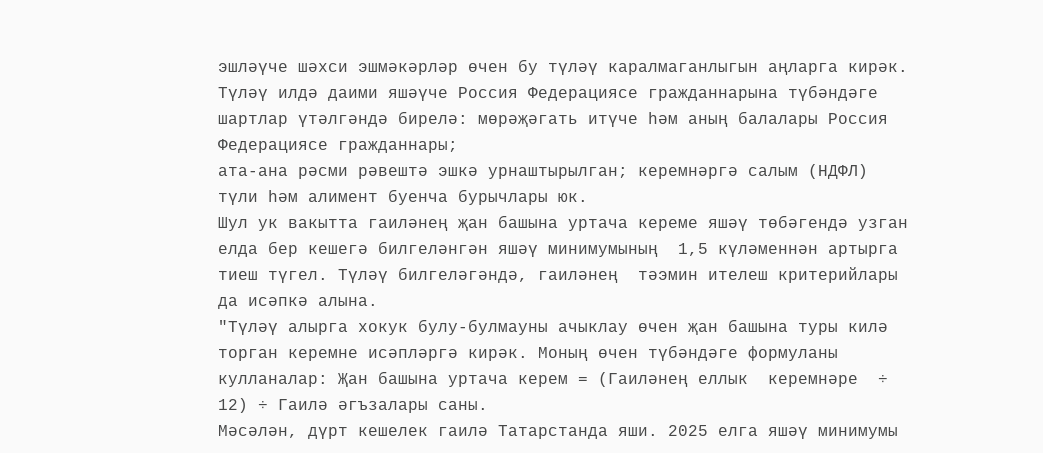эшләүче шәхси эшмәкәрләр өчен бу түләү каралмаганлыгын аңларга кирәк.
Түләү илдә даими яшәүче Россия Федерациясе гражданнарына түбәндәге шартлар үтәлгәндә бирелә: мөрәҗәгать итүче һәм аның балалары Россия Федерациясе гражданнары;
ата-ана рәсми рәвештә эшкә урнаштырылган; керемнәргә салым (НДФЛ) түли һәм алимент буенча бурычлары юк.
Шул ук вакытта гаиләнең җан башына уртача кереме яшәү төбәгендә узган елда бер кешегә билгеләнгән яшәү минимумының  1,5 күләменнән артырга тиеш түгел. Түләү билгеләгәндә, гаиләнең  тәэмин ителеш критерийлары да исәпкә алына.
"Түләү алырга хокук булу-булмауны ачыклау өчен җан башына туры килә торган керемне исәпләргә кирәк. Моның өчен түбәндәге формуланы кулланалар: Җан башына уртача керем = (Гаиләнең еллык  керемнәре  ÷ 12) ÷ Гаилә әгъзалары саны.
Мәсәлән, дүрт кешелек гаилә Татарстанда яши. 2025 елга яшәү минимумы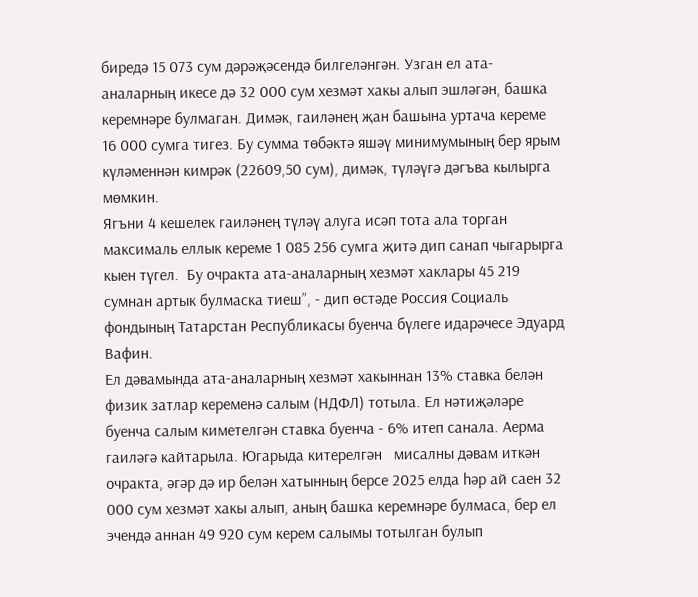биредә 15 073 сум дәрәҗәсендә билгеләнгән. Узган ел ата-аналарның икесе дә 32 000 сум хезмәт хакы алып эшләгән, башка керемнәре булмаган. Димәк, гаиләнең җан башына уртача кереме 16 000 сумга тигез. Бу сумма төбәктә яшәү минимумының бер ярым күләменнән кимрәк (22609,50 сум), димәк, түләүгә дәгъва кылырга мөмкин.
Ягъни 4 кешелек гаиләнең түләү алуга исәп тота ала торган максималь еллык кереме 1 085 256 сумга җитә дип санап чыгарырга кыен түгел.  Бу очракта ата-аналарның хезмәт хаклары 45 219 сумнан артык булмаска тиеш”, - дип өстәде Россия Социаль фондының Татарстан Республикасы буенча бүлеге идарәчесе Эдуард Вафин.
Ел дәвамында ата-аналарның хезмәт хакыннан 13% ставка белән физик затлар кеременә салым (НДФЛ) тотыла. Ел нәтиҗәләре буенча салым киметелгән ставка буенча - 6% итеп санала. Аерма  гаиләгә кайтарыла. Югарыда китерелгән   мисалны дәвам иткән очракта, әгәр дә ир белән хатынның берсе 2025 елда һәр ай саен 32 000 сум хезмәт хакы алып, аның башка керемнәре булмаса, бер ел эчендә аннан 49 920 сум керем салымы тотылган булып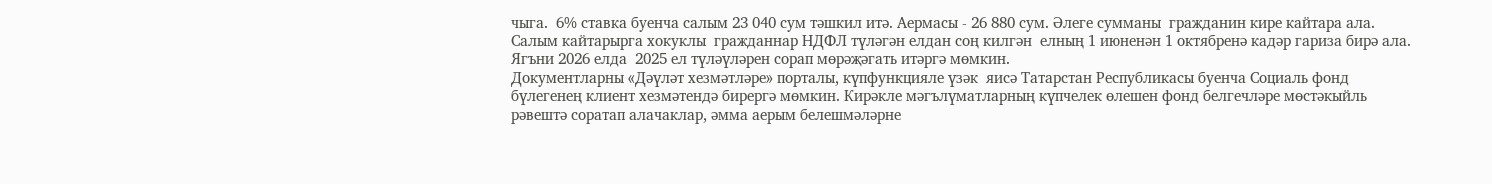чыга.  6% ставка буенча салым 23 040 сум тәшкил итә. Аермасы - 26 880 сум. Әлеге сумманы  гражданин кире кайтара ала.
Салым кайтарырга хокуклы  гражданнар НДФЛ түләгән елдан соң килгән  елның 1 июненән 1 октябренә кадәр гариза бирә ала. Ягъни 2026 елда  2025 ел түләүләрен сорап мөрәҗәгать итәргә мөмкин.
Документларны «Дәүләт хезмәтләре» порталы, күпфункцияле үзәк  яисә Татарстан Республикасы буенча Социаль фонд бүлегенең клиент хезмәтендә бирергә мөмкин. Кирәкле мәгълүматларның күпчелек өлешен фонд белгечләре мөстәкыйль рәвештә соратап алачаклар, әмма аерым белешмәләрне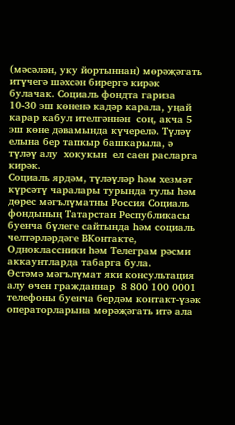(мәсәлән, уку йортыннан) мөрәҗәгать итүчегә шәхсән бирергә кирәк булачак. Социаль фондта гариза 10-30 эш көненә кадәр карала, уңай карар кабул ителгәннән  соң, акча 5 эш көне дәвамында күчерелә. Түләү елына бер тапкыр башкарыла, ә түләү алу  хокукын  ел саен расларга кирәк.
Социаль ярдәм, түләүләр һәм хезмәт күрсәтү чаралары турында тулы һәм дөрес мәгълүматны Россия Социаль фондының Татарстан Республикасы буенча бүлеге сайтында һәм социаль челтәрләрдәге ВКонтакте, Одноклассники һәм Телеграм рәсми аккаунтларда табарга була.
Өстәмә мәгълүмат яки консультация алу өчен гражданнар  8 800 100 0001 телефоны буенча бердәм контакт-үзәк операторларына мөрәҗәгать итә ала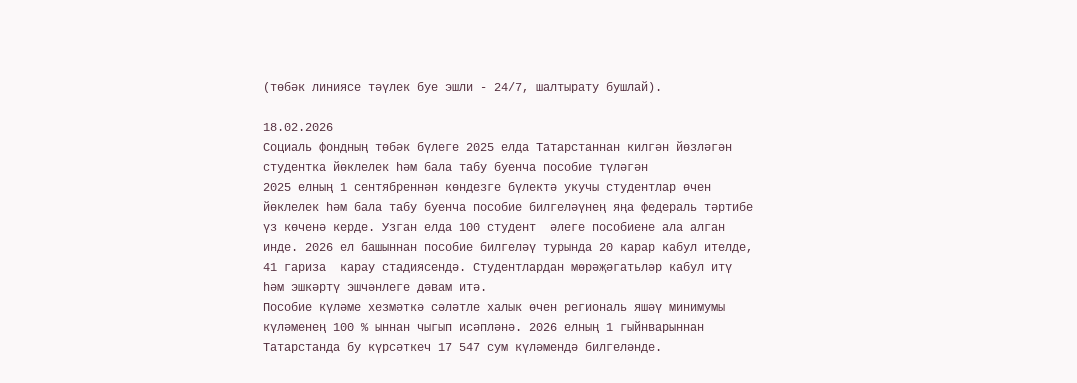(төбәк линиясе тәүлек буе эшли - 24/7, шалтырату бушлай).

18.02.2026
Социаль фондның төбәк бүлеге 2025 елда Татарстаннан килгән йөзләгән студентка йөклелек һәм бала табу буенча пособие түләгән
2025 елның 1 сентябреннән көндезге бүлектә укучы студентлар өчен йөклелек һәм бала табу буенча пособие билгеләүнең яңа федераль тәртибе үз көченә керде. Узган елда 100 студент  әлеге пособиене ала алган инде. 2026 ел башыннан пособие билгеләү турында 20 карар кабул ителде,  41 гариза  карау стадиясендә. Студентлардан мөрәҗәгатьләр кабул итү һәм эшкәртү эшчәнлеге дәвам итә.
Пособие күләме хезмәткә сәләтле халык өчен региональ яшәү минимумы күләменең 100 % ыннан чыгып исәпләнә. 2026 елның 1 гыйнварыннан Татарстанда бу күрсәткеч 17 547 сум күләмендә билгеләнде.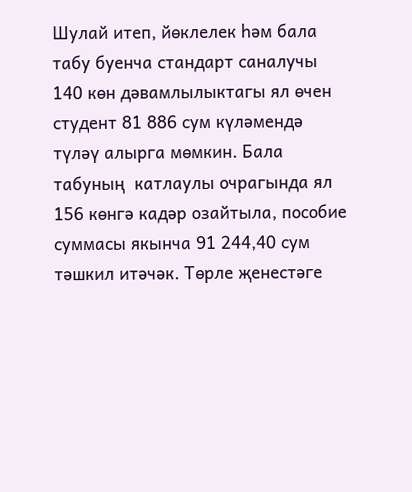Шулай итеп, йөклелек һәм бала табу буенча стандарт саналучы 140 көн дәвамлылыктагы ял өчен студент 81 886 сум күләмендә түләү алырга мөмкин. Бала табуның  катлаулы очрагында ял 156 көнгә кадәр озайтыла, пособие  суммасы якынча 91 244,40 сум тәшкил итәчәк. Төрле җенестәге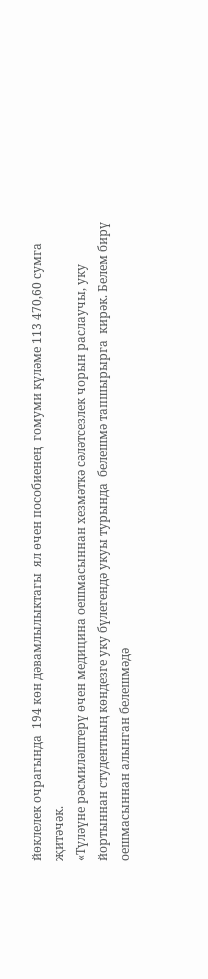йөклелек очрагында  194 көн дәвамлылыктагы  ял өчен пособиенең  гомуми күләме 113 470,60 сумга җитәчәк.
«Түләүне рәсмиләштерү өчен медицина оешмасыннан хезмәткә сәләтсезлек чорын раслаучы, уку йортыннан студентның көндезге уку бүлегендә укуы турында  белешмә тапшырырга  кирәк. Белем бирү оешмасыннан алынган белешмәдә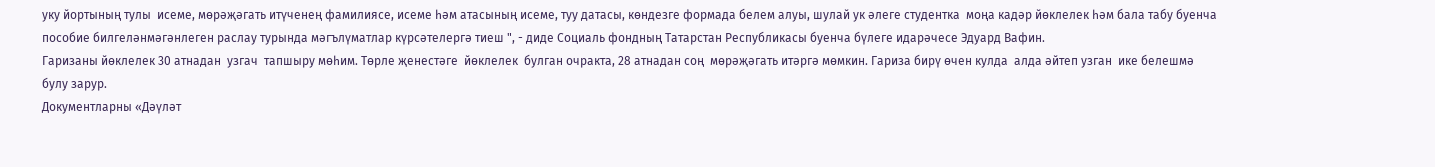уку йортының тулы  исеме, мөрәҗәгать итүченең фамилиясе, исеме һәм атасының исеме, туу датасы, көндезге формада белем алуы, шулай ук әлеге студентка  моңа кадәр йөклелек һәм бала табу буенча пособие билгеләнмәгәнлеген раслау турында мәгълүматлар күрсәтелергә тиеш ", - диде Социаль фондның Татарстан Республикасы буенча бүлеге идарәчесе Эдуард Вафин.
Гаризаны йөклелек 30 атнадан  узгач  тапшыру мөһим. Төрле җенестәге  йөклелек  булган очракта, 28 атнадан соң  мөрәҗәгать итәргә мөмкин. Гариза бирү өчен кулда  алда әйтеп узган  ике белешмә булу зарур.
Документларны «Дәүләт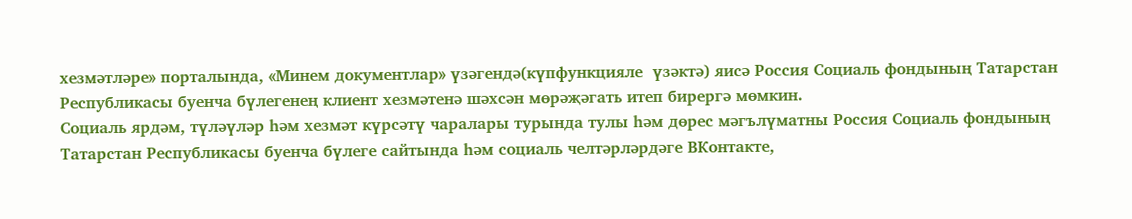хезмәтләре» порталында, «Минем документлар» үзәгендә(күпфункцияле  үзәктә) яисә Россия Социаль фондының Татарстан Республикасы буенча бүлегенең клиент хезмәтенә шәхсән мөрәҗәгать итеп бирергә мөмкин.
Социаль ярдәм, түләүләр һәм хезмәт күрсәтү чаралары турында тулы һәм дөрес мәгълүматны Россия Социаль фондының Татарстан Республикасы буенча бүлеге сайтында һәм социаль челтәрләрдәге ВКонтакте,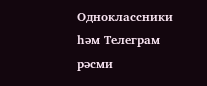Одноклассники һәм Телеграм рәсми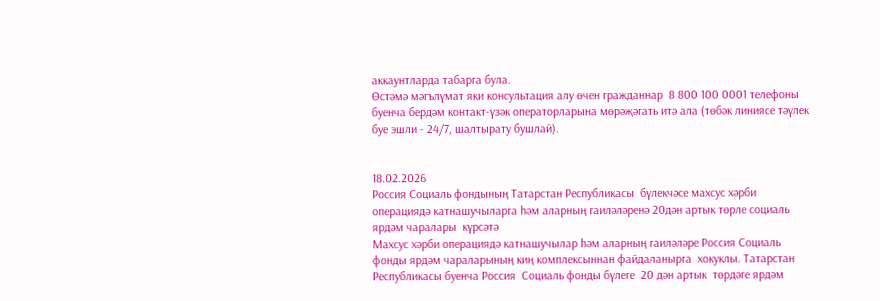аккаунтларда табарга була.
Өстәмә мәгълүмат яки консультация алу өчен гражданнар  8 800 100 0001 телефоны буенча бердәм контакт-үзәк операторларына мөрәҗәгать итә ала (төбәк линиясе тәүлек буе эшли - 24/7, шалтырату бушлай).


18.02.2026
Россия Социаль фондының Татарстан Республикасы  бүлекчәсе махсус хәрби операциядә катнашучыларга һәм аларның гаиләләренә 20дән артык төрле социаль ярдәм чаралары  күрсәтә
Махсус хәрби операциядә катнашучылар һәм аларның гаиләләре Россия Социаль фонды ярдәм чараларының киң комплексыннан файдаланырга  хокуклы. Татарстан Республикасы буенча Россия  Социаль фонды бүлеге  20 дән артык  төрдәге ярдәм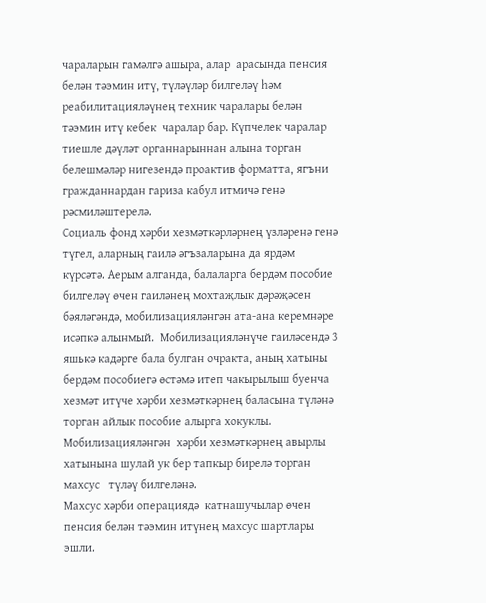чараларын гамәлгә ашыра, алар  арасында пенсия белән тәэмин итү, түләүләр билгеләү һәм реабилитацияләүнең техник чаралары белән тәэмин итү кебек  чаралар бар. Күпчелек чаралар тиешле дәүләт органнарыннан алына торган белешмәләр нигезендә проактив форматта, ягъни гражданнардан гариза кабул итмичә генә рәсмиләштерелә.
Социаль фонд хәрби хезмәткәрләрнең үзләренә генә түгел, аларның гаилә әгъзаларына да ярдәм күрсәтә. Аерым алганда, балаларга бердәм пособие билгеләү өчен гаиләнең мохтаҗлык дәрәҗәсен бәяләгәндә, мобилизацияләнгән ата-ана керемнәре исәпкә алынмый.  Мобилизацияләнүче гаиләсендә 3 яшькә кадәрге бала булган очракта, аның хатыны бердәм пособиегә өстәмә итеп чакырылыш буенча хезмәт итүче хәрби хезмәткәрнең баласына түләнә торган айлык пособие алырга хокуклы. Мобилизацияләнгән  хәрби хезмәткәрнең авырлы хатынына шулай ук бер тапкыр бирелә торган махсус   түләү билгеләнә.
Махсус хәрби операциядә  катнашучылар өчен пенсия белән тәэмин итүнең махсус шартлары эшли.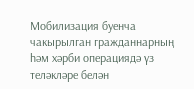Мобилизация буенча чакырылган гражданнарның һәм хәрби операциядә үз теләкләре белән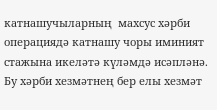катнашучыларның  махсус хәрби операциядә катнашу чоры иминият  стажына икеләтә күләмдә исәпләнә. Бу хәрби хезмәтнең бер елы хезмәт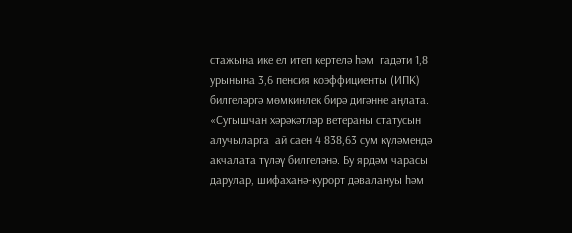стажына ике ел итеп кертелә һәм  гадәти 1,8 урынына 3,6 пенсия коэффициенты (ИПК) билгеләргә мөмкинлек бирә дигәнне аңлата.
«Сугышчан хәрәкәтләр ветераны статусын алучыларга  ай саен 4 838,63 сум күләмендә акчалата түләү билгеләнә. Бу ярдәм чарасы  дарулар, шифаханә-курорт дәвалануы һәм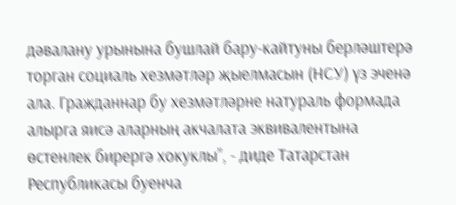дәвалану урынына бушлай бару-кайтуны берләштерә торган социаль хезмәтләр җыелмасын (НСУ) үз эченә ала. Гражданнар бу хезмәтләрне натураль формада алырга яисә аларның акчалата эквивалентына өстенлек бирергә хокуклы”, - диде Татарстан Республикасы буенча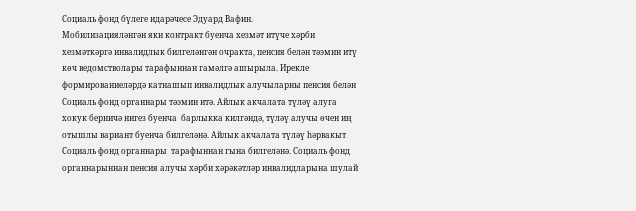Социаль фонд бүлеге идарәчесе Эдуард Вафин.
Мобилизацияләнгән яки контракт буенча хезмәт итүче хәрби хезмәткәргә инвалидлык билгеләнгән очракта, пенсия белән тәэмин итү көч ведомстволары тарафыннан гамәлгә ашырыла. Ирекле формированиеләрдә катнашып инвалидлык алучыларны пенсия белән Социаль фонд органнары тәэмин итә. Айлык акчалата түләү алуга хокук берничә нигез буенча  барлыкка килгәндә, түләү алучы өчен иң отышлы вариант буенча билгеләнә. Айлык акчалата түләү һәрвакыт Социаль фонд органнары  тарафыннан гына билгеләнә. Социаль фонд органнарыннан пенсия алучы хәрби хәрәкәтләр инвалидларына шулай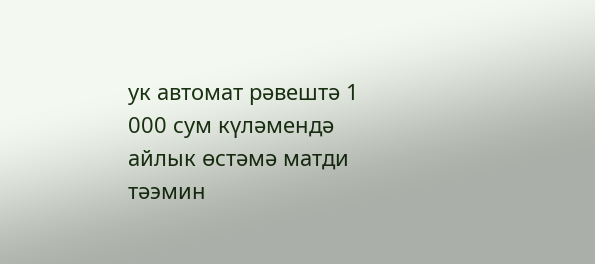ук автомат рәвештә 1 000 сум күләмендә айлык өстәмә матди тәэмин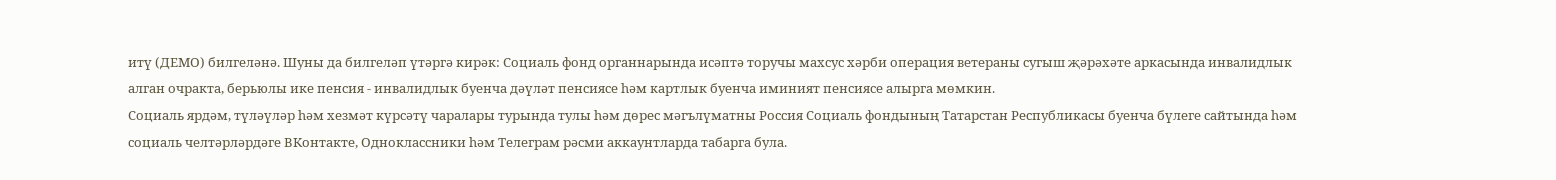итү (ДЕМО) билгеләнә. Шуны да билгеләп үтәргә кирәк: Социаль фонд органнарында исәптә торучы махсус хәрби операция ветераны сугыш җәрәхәте аркасында инвалидлык алган очракта, берьюлы ике пенсия - инвалидлык буенча дәүләт пенсиясе һәм картлык буенча иминият пенсиясе алырга мөмкин.
Социаль ярдәм, түләүләр һәм хезмәт күрсәтү чаралары турында тулы һәм дөрес мәгълүматны Россия Социаль фондының Татарстан Республикасы буенча бүлеге сайтында һәм социаль челтәрләрдәге ВКонтакте, Одноклассники һәм Телеграм рәсми аккаунтларда табарга була.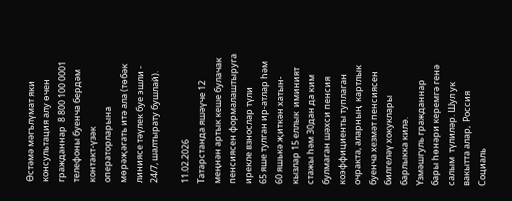Өстәмә мәгълүмат яки консультация алу өчен гражданнар  8 800 100 0001 телефоны буенча бердәм контакт-үзәк операторларына мөрәҗәгать итә ала (төбәк линиясе тәүлек буе эшли - 24/7, шалтырату бушлай).

11.02.2026
Татарстанда яшәүче 12 меңнән артык кеше булачак пенсиясен формалаштыруга ирекле взнослар түли
65 яше тулган ир-атлар һәм 60 яшькә җиткән хатын-кызлар 15 еллык  иминият стажы һәм 30дан да ким булмаган шәхси пенсия коэффициенты туплаган очракта, аларның  картлык буенча хезмәт пенсиясен билгеләү хокуклары барлыкка килә.
Үзмәшгуль гражданнар бары һөнәри керемгә генә салым  түлиләр. Шул ук вакытта алар,  Россия  Социаль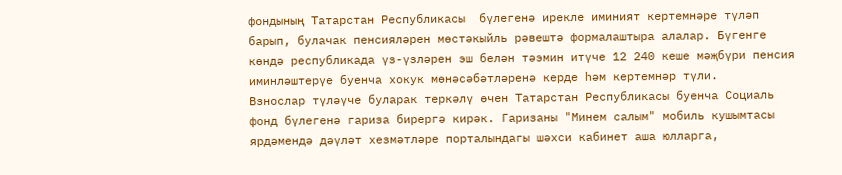фондының Татарстан Республикасы  бүлегенә ирекле иминият кертемнәре түләп барып, булачак пенсияләрен мөстәкыйль рәвештә формалаштыра алалар. Бүгенге көндә республикада үз-үзләрен эш белән тәэмин итүче 12 240 кеше мәҗбүри пенсия иминләштерүе буенча хокук мөнәсәбәтләренә керде һәм кертемнәр түли.
Взнослар түләүче буларак теркәлү өчен Татарстан Республикасы буенча Социаль фонд бүлегенә гариза бирергә кирәк. Гаризаны "Минем салым" мобиль кушымтасы ярдәмендә дәүләт хезмәтләре порталындагы шәхси кабинет аша юлларга,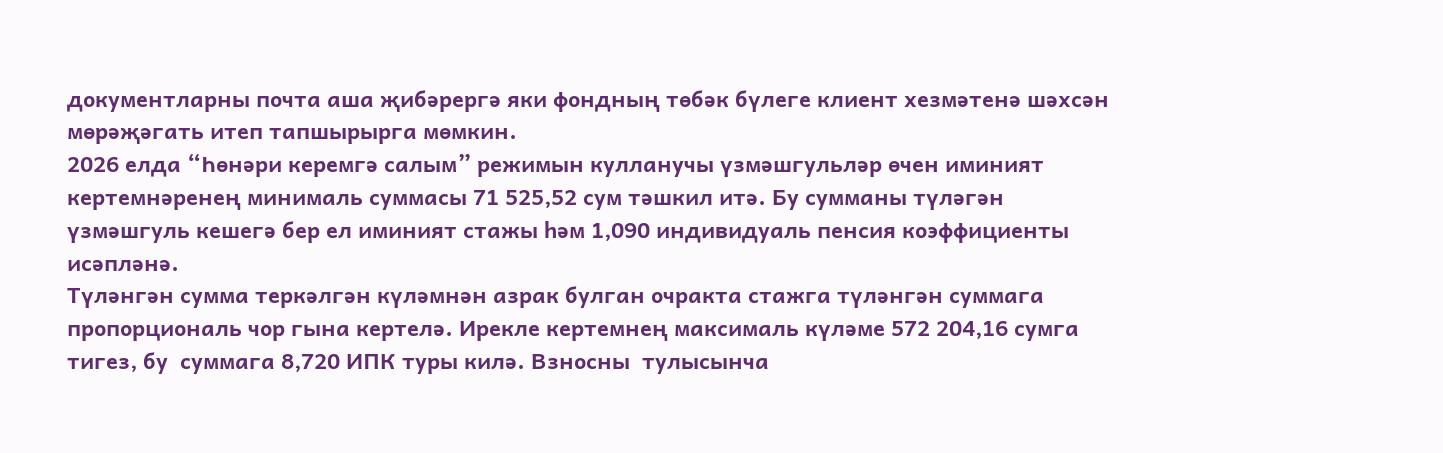документларны почта аша җибәрергә яки фондның төбәк бүлеге клиент хезмәтенә шәхсән мөрәҗәгать итеп тапшырырга мөмкин.
2026 елда “Һөнәри керемгә салым” режимын кулланучы үзмәшгульләр өчен иминият кертемнәренең минималь суммасы 71 525,52 сум тәшкил итә. Бу сумманы түләгән үзмәшгуль кешегә бер ел иминият стажы һәм 1,090 индивидуаль пенсия коэффициенты исәпләнә.
Түләнгән сумма теркәлгән күләмнән азрак булган очракта стажга түләнгән суммага  пропорциональ чор гына кертелә. Ирекле кертемнең максималь күләме 572 204,16 сумга тигез, бу  суммага 8,720 ИПК туры килә. Взносны  тулысынча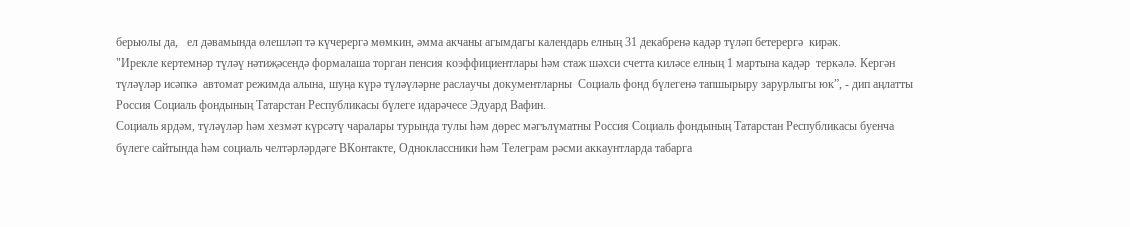берьюлы да,   ел дәвамында өлешләп тә күчерергә мөмкин, әмма акчаны агымдагы календарь елның 31 декабренә кадәр түләп бетерергә  кирәк.
"Ирекле кертемнәр түләү нәтиҗәсендә формалаша торган пенсия коэффициентлары һәм стаж шәхси счетта киләсе елның 1 мартына кадәр  теркәлә. Кергән түләүләр исәпкә  автомат режимда алына, шуңа күрә түләүләрне раслаучы документларны  Социаль фонд бүлегенә тапшырыру зарурлыгы юк”, - дип аңлатты Россия Социаль фондының Татарстан Республикасы бүлеге идарәчесе Эдуард Вафин.
Социаль ярдәм, түләүләр һәм хезмәт күрсәтү чаралары турында тулы һәм дөрес мәгълүматны Россия Социаль фондының Татарстан Республикасы буенча бүлеге сайтында һәм социаль челтәрләрдәге ВКонтакте, Одноклассники һәм Телеграм рәсми аккаунтларда табарга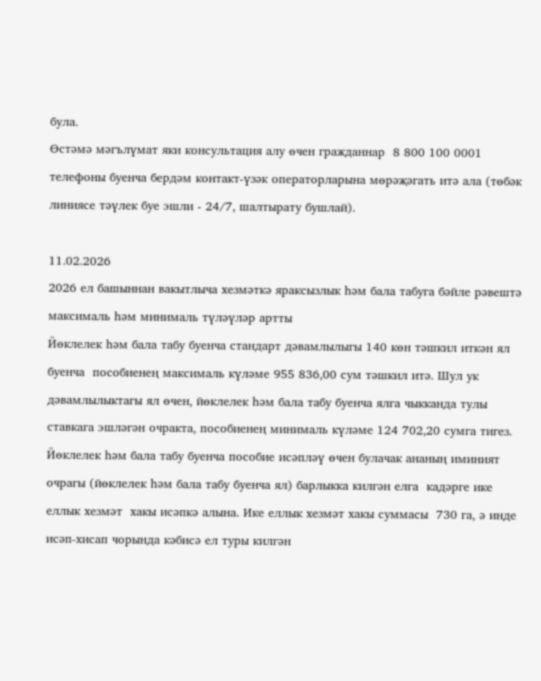була.
Өстәмә мәгълүмат яки консультация алу өчен гражданнар  8 800 100 0001 телефоны буенча бердәм контакт-үзәк операторларына мөрәҗәгать итә ала (төбәк линиясе тәүлек буе эшли - 24/7, шалтырату бушлай).

11.02.2026
2026 ел башыннан вакытлыча хезмәткә яраксызлык һәм бала табуга бәйле рәвештә максималь һәм минималь түләүләр артты
Йөклелек һәм бала табу буенча стандарт дәвамлылыгы 140 көн тәшкил иткән ял буенча  пособиенең максималь күләме 955 836,00 сум тәшкил итә. Шул ук  дәвамлылыктагы ял өчен, йөклелек һәм бала табу буенча ялга чыкканда тулы ставкага эшләгән очракта, пособиенең минималь күләме 124 702,20 сумга тигез.
Йөклелек һәм бала табу буенча пособие исәпләү өчен булачак ананың иминият очрагы (йөклелек һәм бала табу буенча ял) барлыкка килгән елга  кадәрге ике еллык хезмәт  хакы исәпкә алына. Ике еллык хезмәт хакы суммасы  730 га, ә инде исәп-хисап чорында кәбисә ел туры килгән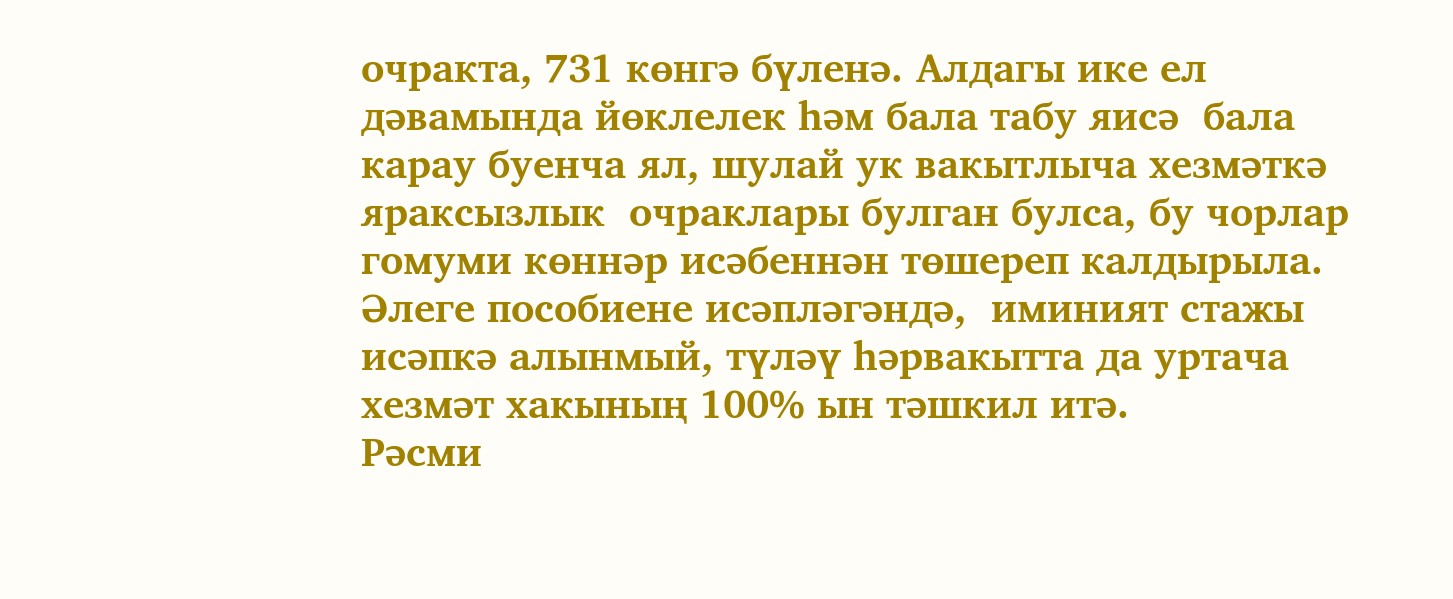очракта, 731 көнгә бүленә. Алдагы ике ел дәвамында йөклелек һәм бала табу яисә  бала карау буенча ял, шулай ук вакытлыча хезмәткә яраксызлык  очраклары булган булса, бу чорлар гомуми көннәр исәбеннән төшереп калдырыла. Әлеге пособиене исәпләгәндә,  иминият стажы исәпкә алынмый, түләү һәрвакытта да уртача хезмәт хакының 100% ын тәшкил итә.
Рәсми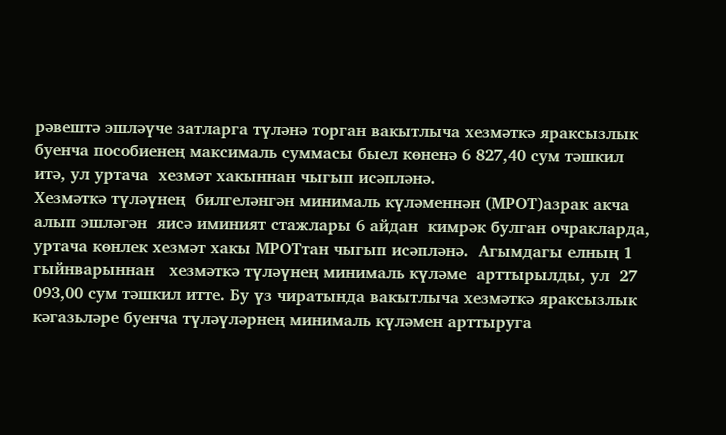рәвештә эшләүче затларга түләнә торган вакытлыча хезмәткә яраксызлык буенча пособиенең максималь суммасы быел көненә 6 827,40 сум тәшкил итә, ул уртача  хезмәт хакыннан чыгып исәпләнә.
Хезмәткә түләүнең  билгеләнгән минималь күләменнән (МРОТ)азрак акча алып эшләгән  яисә иминият стажлары 6 айдан  кимрәк булган очракларда, уртача көнлек хезмәт хакы МРОТтан чыгып исәпләнә.  Агымдагы елның 1 гыйнварыннан   хезмәткә түләүнең минималь күләме  арттырылды, ул  27 093,00 сум тәшкил итте. Бу үз чиратында вакытлыча хезмәткә яраксызлык кәгазьләре буенча түләүләрнең минималь күләмен арттыруга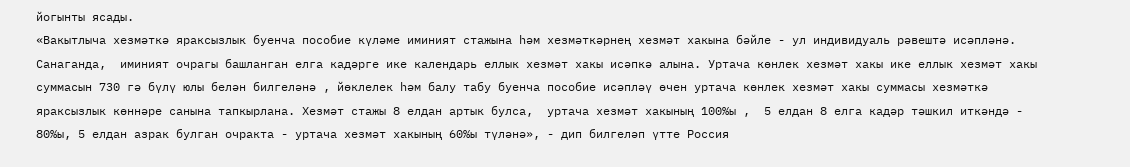йогынты ясады.
«Вакытлыча хезмәткә яраксызлык буенча пособие күләме иминият стажына һәм хезмәткәрнең хезмәт хакына бәйле - ул индивидуаль рәвештә исәпләнә. Санаганда,  иминият очрагы башланган елга кадәрге ике календарь еллык хезмәт хакы исәпкә алына. Уртача көнлек хезмәт хакы ике еллык хезмәт хакы суммасын 730 гә бүлү юлы белән билгеләнә , йөклелек һәм балу табу буенча пособие исәпләү өчен уртача көнлек хезмәт хакы суммасы хезмәткә яраксызлык көннәре санына тапкырлана. Хезмәт стажы 8 елдан артык булса,  уртача хезмәт хакының 100%ы ,  5 елдан 8 елга кадәр тәшкил иткәндә - 80%ы, 5 елдан азрак булган очракта - уртача хезмәт хакының 60%ы түләнә», - дип билгеләп үтте Россия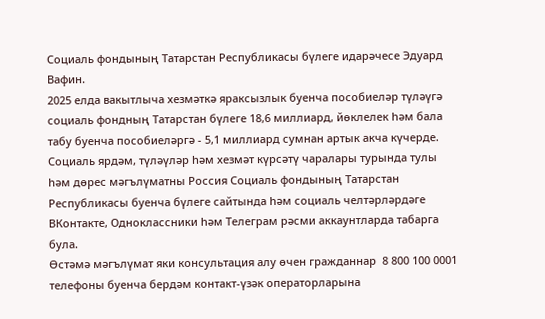Социаль фондының Татарстан Республикасы бүлеге идарәчесе Эдуард Вафин.
2025 елда вакытлыча хезмәткә яраксызлык буенча пособиеләр түләүгә социаль фондның Татарстан бүлеге 18,6 миллиард, йөклелек һәм бала табу буенча пособиеләргә - 5,1 миллиард сумнан артык акча күчерде.
Социаль ярдәм, түләүләр һәм хезмәт күрсәтү чаралары турында тулы һәм дөрес мәгълүматны Россия Социаль фондының Татарстан Республикасы буенча бүлеге сайтында һәм социаль челтәрләрдәге ВКонтакте, Одноклассники һәм Телеграм рәсми аккаунтларда табарга була.
Өстәмә мәгълүмат яки консультация алу өчен гражданнар  8 800 100 0001 телефоны буенча бердәм контакт-үзәк операторларына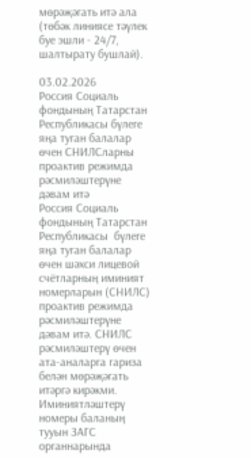мөрәҗәгать итә ала (төбәк линиясе тәүлек буе эшли - 24/7, шалтырату бушлай).

03.02.2026
Россия Социаль фондының Татарстан Республикасы бүлеге яңа туган балалар өчен СНИЛСларны проактив режимда рәсмиләштерүне дәвам итә
Россия Социаль фондының Татарстан Республикасы  бүлеге яңа туган балалар өчен шәхси лицевой счётларның иминият номерларын (СНИЛС) проактив режимда рәсмиләштерүне дәвам итә. СНИЛС рәсмиләштерү өчен ата-аналарга гариза белән мөрәҗәгать итәргә кирәкми.
Иминиятләштерү номеры баланың тууын ЗАГС органнарында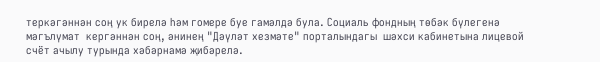теркәгәннән соң ук бирелә һәм гомере буе гамәлдә була. Социаль фондның төбәк бүлегенә мәгълүмат  кергәннән соң, әнинең "Дәүләт хезмәте" порталындагы  шәхси кабинетына лицевой счёт ачылу турында хәбәрнамә җибәрелә.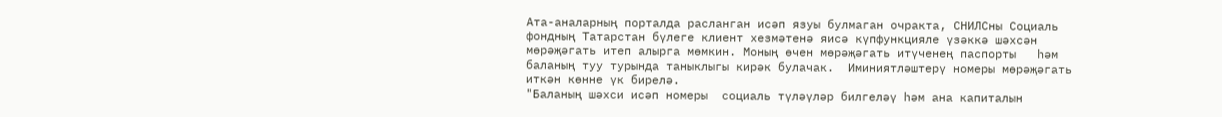Ата-аналарның порталда расланган исәп язуы булмаган очракта, СНИЛСны Социаль фондның Татарстан бүлеге клиент хезмәтенә яисә күпфункцияле үзәккә шәхсән мөрәҗәгать итеп алырга мөмкин. Моның өчен мөрәҗәгать итүченең паспорты   һәм баланың туу турында таныклыгы кирәк булачак.  Иминиятләштерү номеры мөрәҗәгать иткән көнне үк бирелә.
"Баланың шәхси исәп номеры  социаль түләүләр билгеләү һәм ана капиталын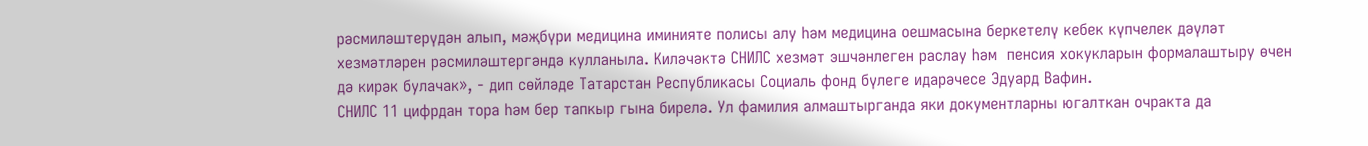рәсмиләштерүдән алып, мәҗбүри медицина иминияте полисы алу һәм медицина оешмасына беркетелү кебек күпчелек дәүләт хезмәтләрен рәсмиләштергәндә кулланыла. Киләчәктә СНИЛС хезмәт эшчәнлеген раслау һәм  пенсия хокукларын формалаштыру өчен дә кирәк булачак», - дип сөйләде Татарстан Республикасы Социаль фонд бүлеге идарәчесе Эдуард Вафин.
СНИЛС 11 цифрдан тора һәм бер тапкыр гына бирелә. Ул фамилия алмаштырганда яки документларны югалткан очракта да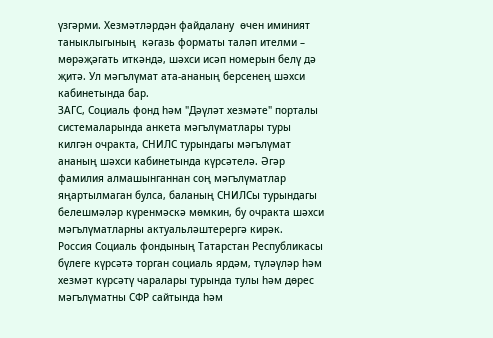үзгәрми. Хезмәтләрдән файдалану  өчен иминият таныклыгының  кәгазь форматы таләп ителми – мөрәҗәгать иткәндә, шәхси исәп номерын белү дә җитә. Ул мәгълүмат ата-ананың берсенең шәхси кабинетында бар.
ЗАГС, Социаль фонд һәм "Дәүләт хезмәте" порталы системаларында анкета мәгълүматлары туры килгән очракта, СНИЛС турындагы мәгълүмат ананың шәхси кабинетында күрсәтелә. Әгәр фамилия алмашынганнан соң мәгълүматлар яңартылмаган булса, баланың СНИЛСы турындагы белешмәләр күренмәскә мөмкин, бу очракта шәхси мәгълүматларны актуальләштерергә кирәк.
Россия Социаль фондының Татарстан Республикасы бүлеге күрсәтә торган социаль ярдәм, түләүләр һәм хезмәт күрсәтү чаралары турында тулы һәм дөрес мәгълүматны СФР сайтында һәм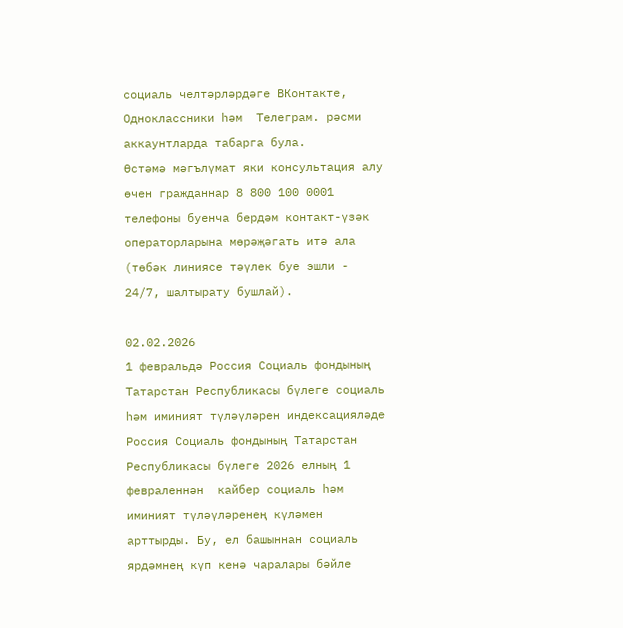социаль челтәрләрдәге ВКонтакте, Одноклассники һәм  Телеграм. рәсми аккаунтларда табарга була.
Өстәмә мәгълүмат яки консультация алу өчен гражданнар 8 800 100 0001 телефоны буенча бердәм контакт-үзәк операторларына мөрәҗәгать итә ала  (төбәк линиясе тәүлек буе эшли - 24/7, шалтырату бушлай).

02.02.2026
1 февральдә Россия Социаль фондының Татарстан Республикасы бүлеге социаль һәм иминият түләүләрен индексацияләде
Россия Социаль фондының Татарстан Республикасы бүлеге 2026 елның 1 февраленнән  кайбер социаль һәм иминият түләүләренең күләмен арттырды. Бу, ел башыннан социаль ярдәмнең күп кенә чаралары бәйле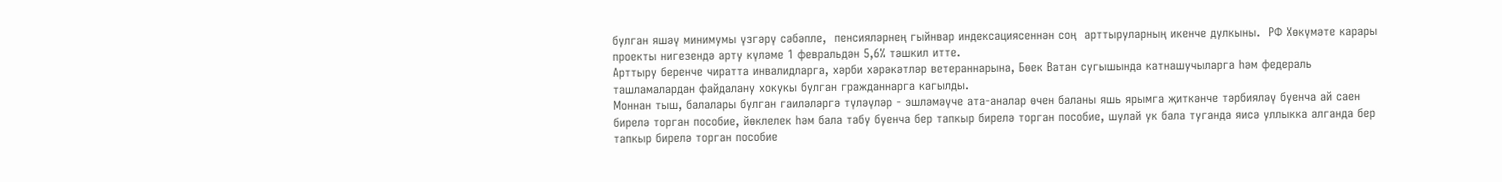булган яшәү минимумы үзгәрү сәбәпле,  пенсияләрнең гыйнвар индексациясеннән соң  арттыруларның икенче дулкыны.  РФ Хөкүмәте карары проекты нигезендә арту күләме 1 февральдән 5,6% тәшкил итте.
Арттыру беренче чиратта инвалидларга, хәрби хәрәкәтләр ветераннарына, Бөек Ватан сугышында катнашучыларга һәм федераль ташламалардан файдалану хокукы булган гражданнарга кагылды.
Моннан тыш, балалары булган гаиләләргә түләүләр - эшләмәүче ата-аналар өчен баланы яшь ярымга җиткәнче тәрбияләү буенча ай саен бирелә торган пособие, йөклелек һәм бала табу буенча бер тапкыр бирелә торган пособие, шулай ук бала туганда яисә уллыкка алганда бер тапкыр бирелә торган пособие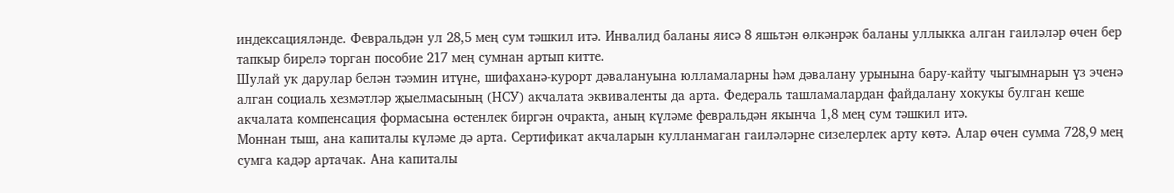индексацияләнде. Февральдән ул 28,5 мең сум тәшкил итә. Инвалид баланы яисә 8 яшьтән өлкәнрәк баланы уллыкка алган гаиләләр өчен бер тапкыр бирелә торган пособие 217 мең сумнан артып китте.
Шулай ук дарулар белән тәэмин итүне, шифаханә-курорт дәвалануына юлламаларны һәм дәвалану урынына бару-кайту чыгымнарын үз эченә алган социаль хезмәтләр җыелмасының (НСУ) акчалата эквиваленты да арта. Федераль ташламалардан файдалану хокукы булган кеше  акчалата компенсация формасына өстенлек биргән очракта, аның күләме февральдән якынча 1,8 мең сум тәшкил итә.
Моннан тыш, ана капиталы күләме дә арта. Сертификат акчаларын кулланмаган гаиләләрне сизелерлек арту көтә. Алар өчен сумма 728,9 мең сумга кадәр артачак. Ана капиталы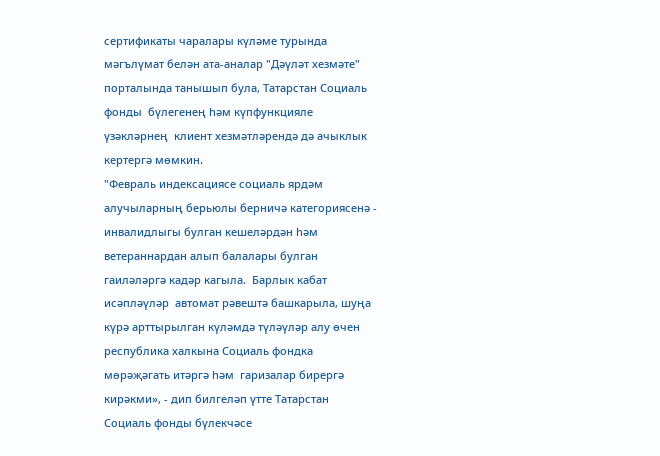сертификаты чаралары күләме турында мәгълүмат белән ата-аналар "Дәүләт хезмәте" порталында танышып була, Татарстан Социаль фонды  бүлегенең һәм күпфункцияле үзәкләрнең  клиент хезмәтләрендә дә ачыклык кертергә мөмкин.
"Февраль индексациясе социаль ярдәм алучыларның берьюлы берничә категориясенә - инвалидлыгы булган кешеләрдән һәм ветераннардан алып балалары булган гаиләләргә кадәр кагыла.  Барлык кабат исәпләүләр  автомат рәвештә башкарыла, шуңа күрә арттырылган күләмдә түләүләр алу өчен республика халкына Социаль фондка мөрәҗәгать итәргә һәм  гаризалар бирергә кирәкми», - дип билгеләп үтте Татарстан  Социаль фонды бүлекчәсе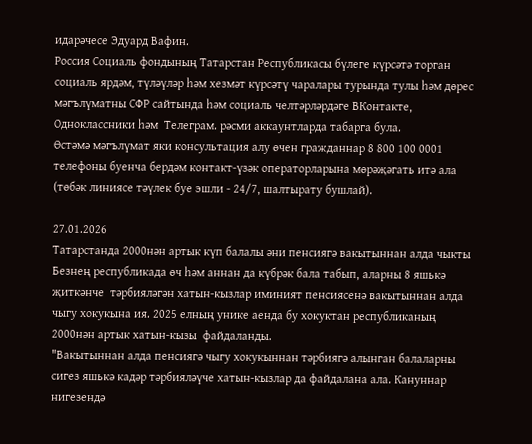идарәчесе Эдуард Вафин.
Россия Социаль фондының Татарстан Республикасы бүлеге күрсәтә торган социаль ярдәм, түләүләр һәм хезмәт күрсәтү чаралары турында тулы һәм дөрес мәгълүматны СФР сайтында һәм социаль челтәрләрдәге ВКонтакте, Одноклассники һәм  Телеграм. рәсми аккаунтларда табарга була.
Өстәмә мәгълүмат яки консультация алу өчен гражданнар 8 800 100 0001 телефоны буенча бердәм контакт-үзәк операторларына мөрәҗәгать итә ала  (төбәк линиясе тәүлек буе эшли - 24/7, шалтырату бушлай).

27.01.2026
Татарстанда 2000нән артык күп балалы әни пенсиягә вакытыннан алда чыкты
Безнең республикада өч һәм аннан да күбрәк бала табып, аларны 8 яшькә җиткәнче  тәрбияләгән хатын-кызлар иминият пенсиясенә вакытыннан алда чыгу хокукына ия. 2025 елның унике аенда бу хокуктан республиканың 2000нән артык хатын-кызы  файдаланды.
"Вакытыннан алда пенсиягә чыгу хокукыннан тәрбиягә алынган балаларны сигез яшькә кадәр тәрбияләүче хатын-кызлар да файдалана ала. Кануннар нигезендә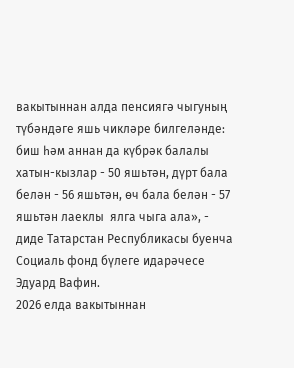вакытыннан алда пенсиягә чыгуның түбәндәге яшь чикләре билгеләнде: биш һәм аннан да күбрәк балалы хатын-кызлар - 50 яшьтән, дүрт бала белән - 56 яшьтән, өч бала белән - 57 яшьтән лаеклы  ялга чыга ала», - диде Татарстан Республикасы буенча Социаль фонд бүлеге идарәчесе Эдуард Вафин.
2026 елда вакытыннан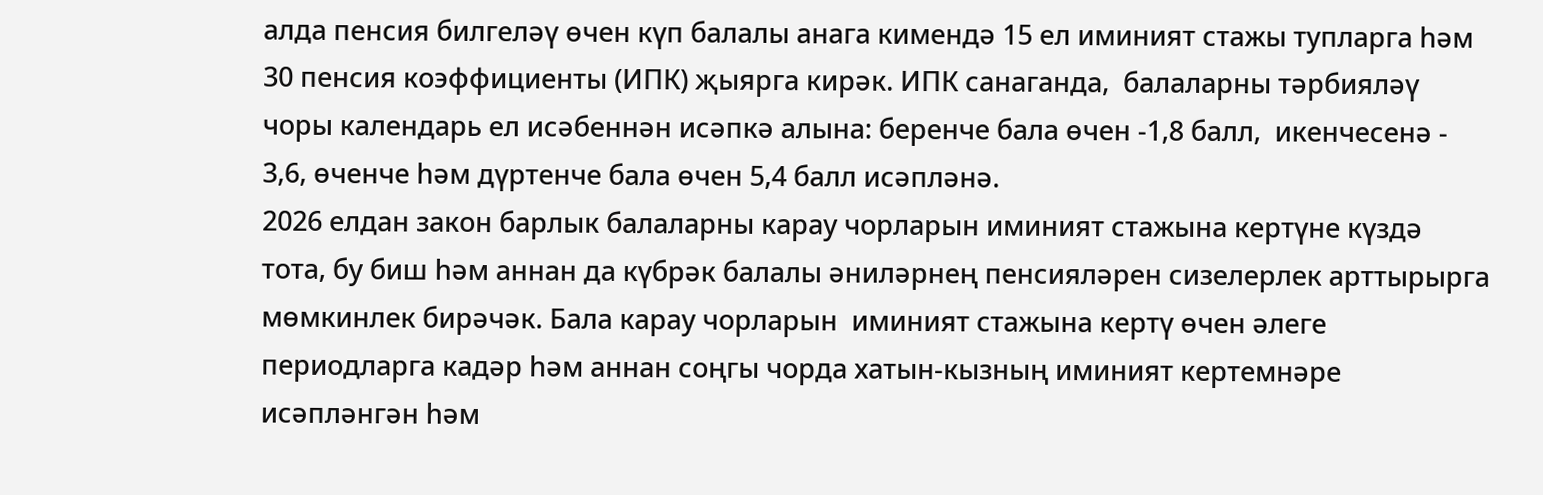алда пенсия билгеләү өчен күп балалы анага кимендә 15 ел иминият стажы тупларга һәм 30 пенсия коэффициенты (ИПК) җыярга кирәк. ИПК санаганда,  балаларны тәрбияләү  чоры календарь ел исәбеннән исәпкә алына: беренче бала өчен -1,8 балл,  икенчесенә - 3,6, өченче һәм дүртенче бала өчен 5,4 балл исәпләнә.
2026 елдан закон барлык балаларны карау чорларын иминият стажына кертүне күздә тота, бу биш һәм аннан да күбрәк балалы әниләрнең пенсияләрен сизелерлек арттырырга мөмкинлек бирәчәк. Бала карау чорларын  иминият стажына кертү өчен әлеге периодларга кадәр һәм аннан соңгы чорда хатын-кызның иминият кертемнәре исәпләнгән һәм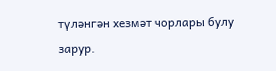түләнгән хезмәт чорлары булу зарур.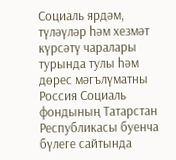Социаль ярдәм, түләүләр һәм хезмәт күрсәтү чаралары турында тулы һәм дөрес мәгълүматны Россия Социаль фондының Татарстан Республикасы буенча бүлеге сайтында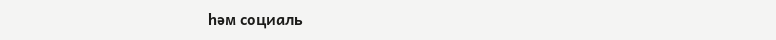һәм социаль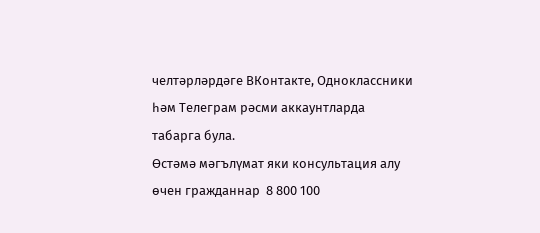челтәрләрдәге ВКонтакте, Одноклассники һәм Телеграм рәсми аккаунтларда табарга була.
Өстәмә мәгълүмат яки консультация алу өчен гражданнар  8 800 100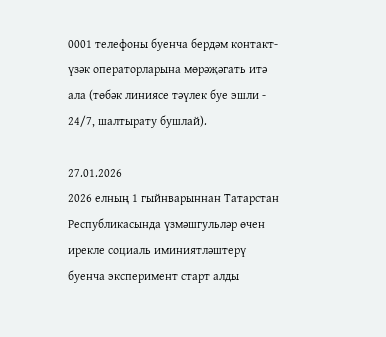0001 телефоны буенча бердәм контакт-үзәк операторларына мөрәҗәгать итә ала (төбәк линиясе тәүлек буе эшли - 24/7, шалтырату бушлай).

27.01.2026
2026 елның 1 гыйнварыннан Татарстан Республикасында үзмәшгульләр өчен ирекле социаль иминиятләштерү буенча эксперимент старт алды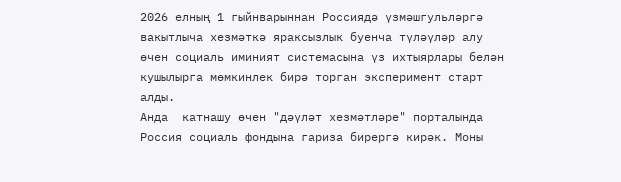2026 елның 1 гыйнварыннан Россиядә үзмәшгульләргә вакытлыча хезмәткә яраксызлык буенча түләүләр алу өчен социаль иминият системасына үз ихтыярлары белән кушылырга мөмкинлек бирә торган эксперимент старт алды.
Анда  катнашу өчен "дәүләт хезмәтләре" порталында Россия социаль фондына гариза бирергә кирәк. Моны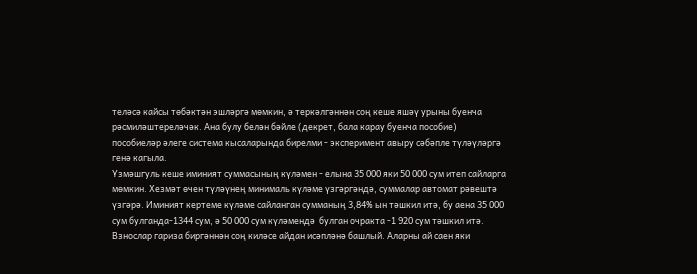теләсә кайсы төбәктән эшләргә мөмкин, ә теркәлгәннән соң кеше яшәү урыны буенча рәсмиләштереләчәк. Ана булу белән бәйле (декрет, бала карау буенча пособие) пособиеләр әлеге система кысаларында бирелми - эксперимент авыру сәбәпле түләүләргә генә кагыла.
Үзмәшгуль кеше иминият суммасының күләмен - елына 35 000 яки 50 000 сум итеп сайларга мөмкин. Хезмәт өчен түләүнең минималь күләме үзгәргәндә, суммалар автомат рәвештә үзгәрә. Иминият кертеме күләме сайланган сумманың 3,84% ын тәшкил итә, бу аена 35 000 сум булганда-1344 сум, ә 50 000 сум күләмендә  булган очракта -1 920 сум тәшкил итә. Взнослар гариза биргәннән соң киләсе айдан исәпләнә башлый. Аларны ай саен яки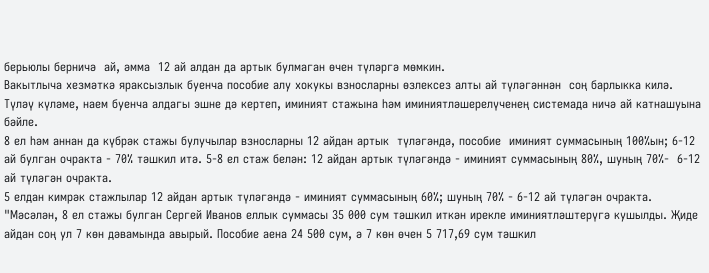берьюлы берничә  ай, әмма  12 ай алдан да артык булмаган өчен түләргә мөмкин.
Вакытлыча хезмәткә яраксызлык буенча пособие алу хокукы взносларны өзлексез алты ай түләгәннән  соң барлыкка килә. Түләү күләме, наем буенча алдагы эшне дә кертеп, иминият стажына һәм иминиятләшерелүченең системада ничә ай катнашуына бәйле.
8 ел һәм аннан да күбрәк стажы булучылар взносларны 12 айдан артык  түләгәндә, пособие  иминият суммасының 100%ын; 6-12 ай булган очракта - 70% тәшкил итә. 5-8 ел стаж белән: 12 айдан артык түләгәндә - иминият суммасының 80%, шуның 70%-  6-12 ай түләгән очракта.
5 елдан кимрәк стажлылар 12 айдан артык түләгәндә - иминият суммасының 60%; шуның 70% - 6-12 ай түләгән очракта.
"Мәсәлән, 8 ел стажы булган Сергей Иванов еллык суммасы 35 000 сум тәшкил иткән ирекле иминиятләштерүгә кушылды. Җиде айдан соң ул 7 көн дәвамында авырый. Пособие аена 24 500 сум, ә 7 көн өчен 5 717,69 сум тәшкил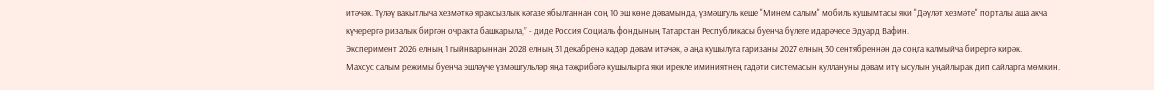итәчәк. Түләү вакытлыча хезмәткә яраксызлык кәгазе ябылганнан соң 10 эш көне дәвамында, үзмәшгуль кеше "Минем салым" мобиль кушымтасы яки "Дәүләт хезмәте" порталы аша акча күчерергә ризалык биргән очракта башкарыла,” - диде Россия Социаль фондының Татарстан Республикасы буенча бүлеге идарәчесе Эдуард Вафин.
Эксперимент 2026 елның 1 гыйнварыннан 2028 елның 31 декабренә кадәр дәвам итәчәк, ә аңа кушылуга гаризаны 2027 елның 30 сентябреннән дә соңга калмыйча бирергә кирәк.
Махсус салым режимы буенча эшләүче үзмәшгульләр яңа тәҗрибәгә кушылырга яки ирекле иминиятнең гадәти системасын куллануны дәвам итү ысулын уңайлырак дип сайларга мөмкин.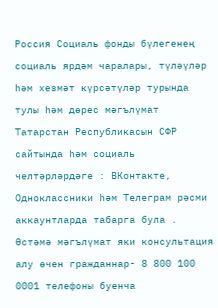Россия Социаль фонды бүлегенең социаль ярдәм чаралары, түләүләр һәм хезмәт күрсәтүләр турында тулы һәм дөрес мәгълүмат Татарстан Республикасын СФР сайтында һәм социаль челтәрләрдәге : ВКонтакте, Одноклассники һәм Телеграм рәсми аккаунтларда табарга була .
Өстәмә мәгълүмат яки консультация алу өчен гражданнар- 8 800 100 0001 телефоны буенча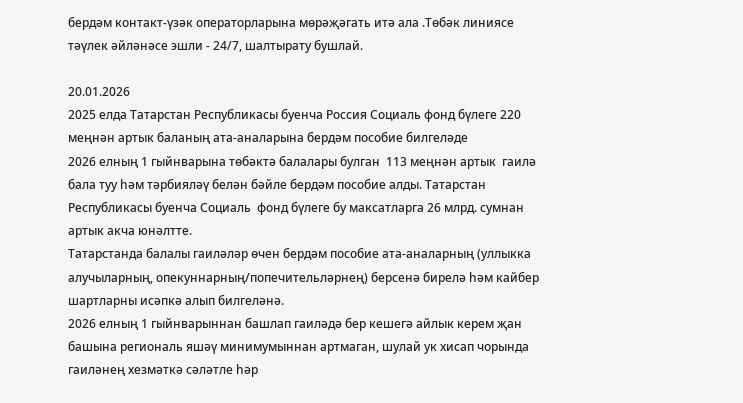бердәм контакт-үзәк операторларына мөрәҗәгать итә ала .Төбәк линиясе тәүлек әйләнәсе эшли - 24/7, шалтырату бушлай.

20.01.2026
2025 елда Татарстан Республикасы буенча Россия Социаль фонд бүлеге 220 меңнән артык баланың ата-аналарына бердәм пособие билгеләде
2026 елның 1 гыйнварына төбәктә балалары булган  113 меңнән артык  гаилә бала туу һәм тәрбияләү белән бәйле бердәм пособие алды. Татарстан Республикасы буенча Социаль  фонд бүлеге бу максатларга 26 млрд. сумнан артык акча юнәлтте.
Татарстанда балалы гаиләләр өчен бердәм пособие ата-аналарның (уллыкка алучыларның, опекуннарның/попечительләрнең) берсенә бирелә һәм кайбер шартларны исәпкә алып билгеләнә.
2026 елның 1 гыйнварыннан башлап гаиләдә бер кешегә айлык керем җан башына региональ яшәү минимумыннан артмаган, шулай ук хисап чорында гаиләнең хезмәткә сәләтле һәр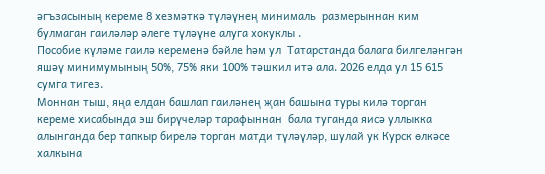әгъзасының кереме 8 хезмәткә түләүнең минималь  размерыннан ким булмаган гаиләләр әлеге түләүне алуга хокуклы .
Пособие күләме гаилә кеременә бәйле һәм ул  Татарстанда балага билгеләнгән  яшәү минимумының 50%, 75% яки 100% тәшкил итә ала. 2026 елда ул 15 615 сумга тигез.
Моннан тыш, яңа елдан башлап гаиләнең җан башына туры килә торган кереме хисабында эш бирүчеләр тарафыннан  бала туганда яисә уллыкка алынганда бер тапкыр бирелә торган матди түләүләр, шулай ук Курск өлкәсе халкына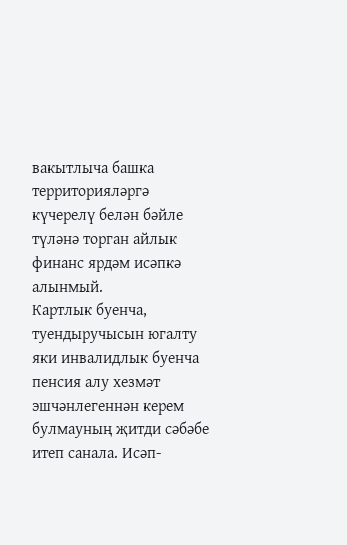вакытлыча башка территорияләргә күчерелү белән бәйле түләнә торган айлык финанс ярдәм исәпкә алынмый.
Картлык буенча, туендыручысын югалту яки инвалидлык буенча пенсия алу хезмәт эшчәнлегеннән керем булмауның җитди сәбәбе итеп санала. Исәп-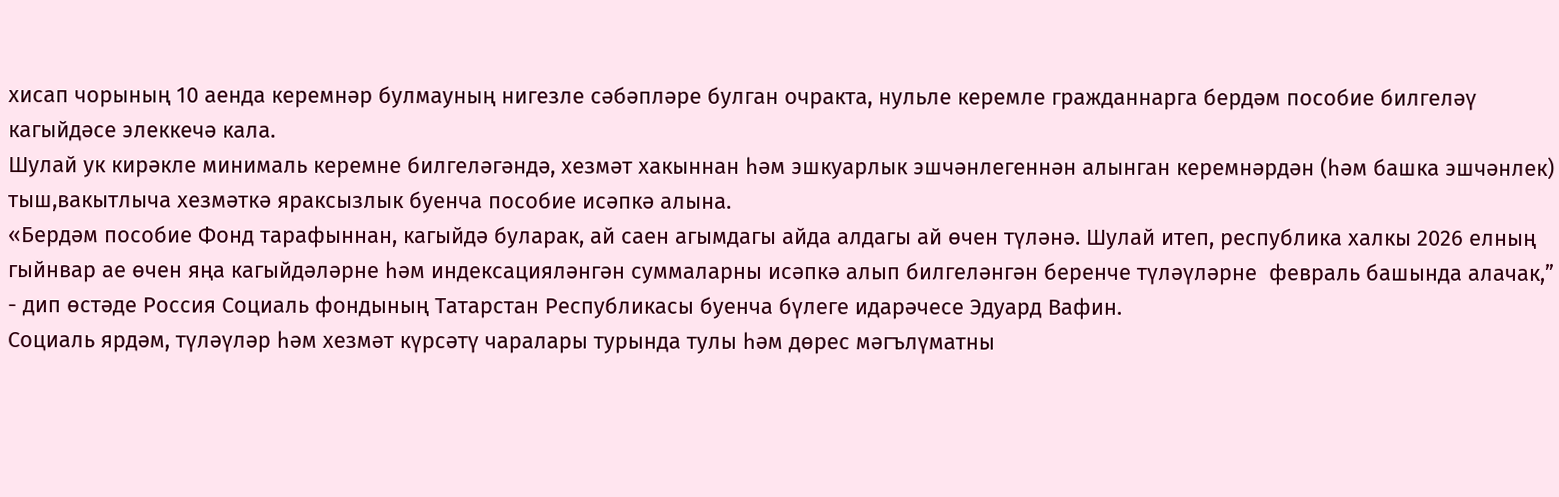хисап чорының 10 аенда керемнәр булмауның нигезле сәбәпләре булган очракта, нульле керемле гражданнарга бердәм пособие билгеләү кагыйдәсе элеккечә кала.
Шулай ук кирәкле минималь керемне билгеләгәндә, хезмәт хакыннан һәм эшкуарлык эшчәнлегеннән алынган керемнәрдән (һәм башка эшчәнлек) тыш,вакытлыча хезмәткә яраксызлык буенча пособие исәпкә алына.
«Бердәм пособие Фонд тарафыннан, кагыйдә буларак, ай саен агымдагы айда алдагы ай өчен түләнә. Шулай итеп, республика халкы 2026 елның гыйнвар ае өчен яңа кагыйдәләрне һәм индексацияләнгән суммаларны исәпкә алып билгеләнгән беренче түләүләрне  февраль башында алачак,” - дип өстәде Россия Социаль фондының Татарстан Республикасы буенча бүлеге идарәчесе Эдуард Вафин.
Социаль ярдәм, түләүләр һәм хезмәт күрсәтү чаралары турында тулы һәм дөрес мәгълүматны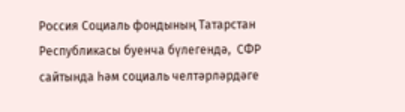Россия Социаль фондының Татарстан Республикасы буенча бүлегендә,  СФР сайтында һәм социаль челтәрләрдәге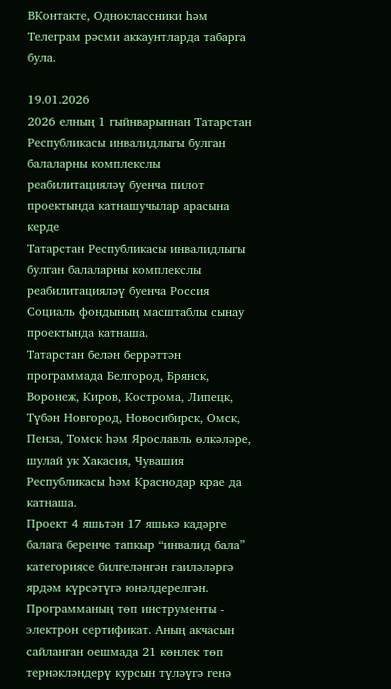ВКонтакте, Одноклассники һәм Телеграм рәсми аккаунтларда табарга була.

19.01.2026
2026 елның 1 гыйнварыннан Татарстан Республикасы инвалидлыгы булган балаларны комплекслы реабилитацияләү буенча пилот проектында катнашучылар арасына керде
Татарстан Республикасы инвалидлыгы булган балаларны комплекслы реабилитацияләү буенча Россия Социаль фондының масштаблы сынау проектында катнаша.
Татарстан белән беррәттән  программада Белгород, Брянск, Воронеж, Киров, Кострома, Липецк, Түбән Новгород, Новосибирск, Омск, Пенза, Томск һәм Ярославль өлкәләре, шулай ук Хакасия, Чувашия Республикасы һәм Краснодар крае да катнаша.
Проект 4 яшьтән 17 яшькә кадәрге балага беренче тапкыр “инвалид бала” категориясе билгеләнгән гаиләләргә ярдәм күрсәтүгә юнәлдерелгән. Программаның төп инструменты - электрон сертификат. Аның акчасын сайланган оешмада 21 көнлек төп тернәкләндерү курсын түләүгә генә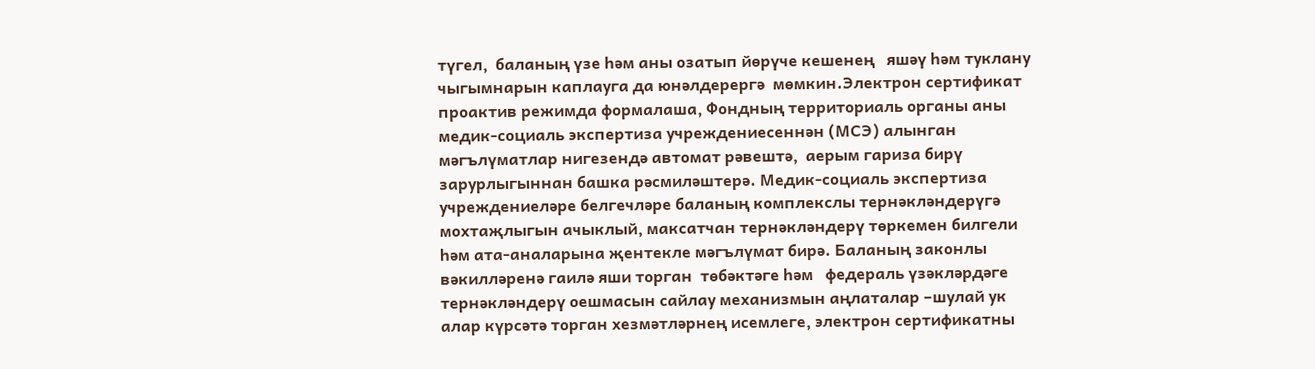түгел,  баланың үзе һәм аны озатып йөрүче кешенең   яшәү һәм туклану чыгымнарын каплауга да юнәлдерергә  мөмкин.Электрон сертификат проактив режимда формалаша, Фондның территориаль органы аны медик-социаль экспертиза учреждениесеннән (МСЭ) алынган мәгълүматлар нигезендә автомат рәвештә,  аерым гариза бирү зарурлыгыннан башка рәсмиләштерә. Медик-социаль экспертиза учреждениеләре белгечләре баланың комплекслы тернәкләндерүгә мохтаҗлыгын ачыклый, максатчан тернәкләндерү төркемен билгели һәм ата-аналарына җентекле мәгълүмат бирә. Баланың законлы вәкилләренә гаилә яши торган  төбәктәге һәм   федераль үзәкләрдәге тернәкләндерү оешмасын сайлау механизмын аңлаталар –шулай ук алар күрсәтә торган хезмәтләрнең исемлеге, электрон сертификатны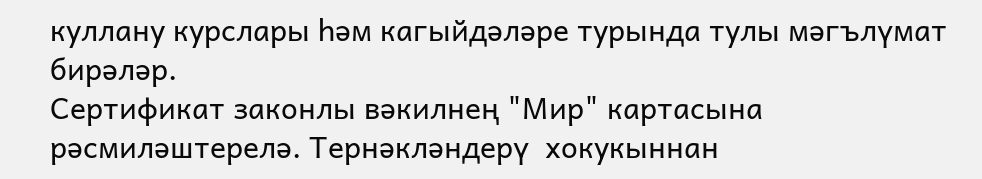куллану курслары һәм кагыйдәләре турында тулы мәгълүмат бирәләр.
Сертификат законлы вәкилнең "Мир" картасына рәсмиләштерелә. Тернәкләндерү  хокукыннан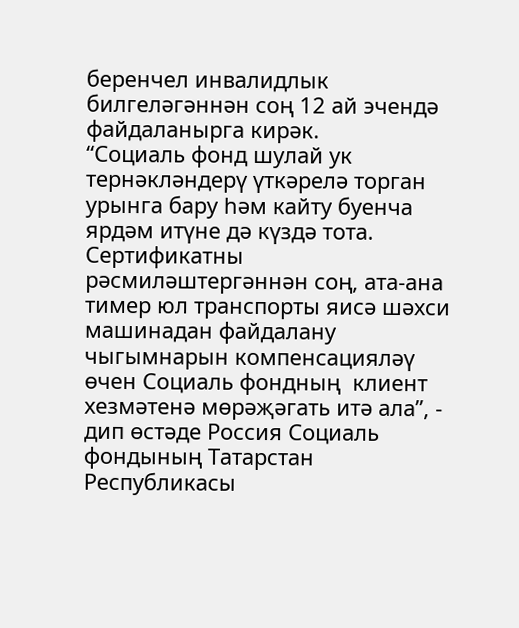беренчел инвалидлык билгеләгәннән соң 12 ай эчендә файдаланырга кирәк.
“Социаль фонд шулай ук тернәкләндерү үткәрелә торган урынга бару һәм кайту буенча ярдәм итүне дә күздә тота. Сертификатны рәсмиләштергәннән соң, ата-ана тимер юл транспорты яисә шәхси машинадан файдалану чыгымнарын компенсацияләү өчен Социаль фондның  клиент хезмәтенә мөрәҗәгать итә ала”, - дип өстәде Россия Социаль фондының Татарстан Республикасы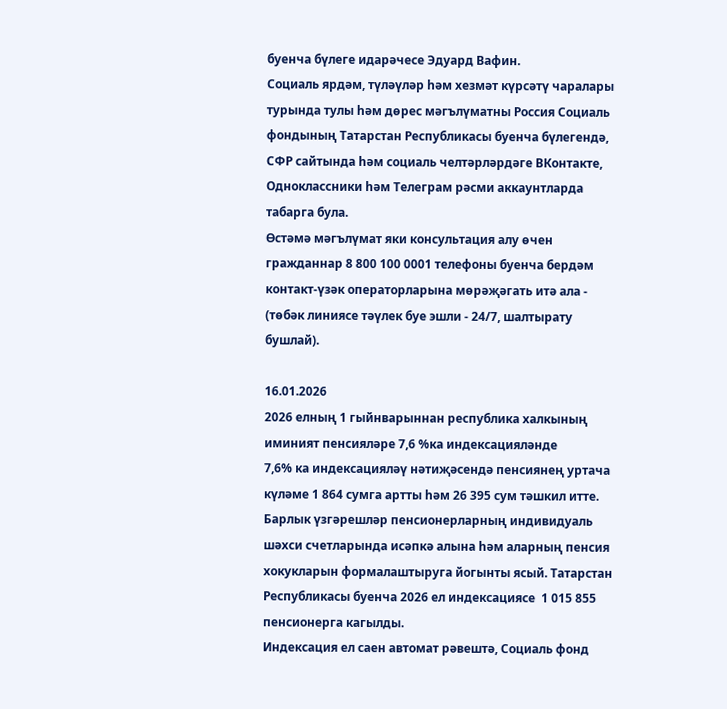буенча бүлеге идарәчесе Эдуард Вафин.
Социаль ярдәм, түләүләр һәм хезмәт күрсәтү чаралары турында тулы һәм дөрес мәгълүматны Россия Социаль фондының Татарстан Республикасы буенча бүлегендә,  СФР сайтында һәм социаль челтәрләрдәге ВКонтакте, Одноклассники һәм Телеграм рәсми аккаунтларда табарга була.
Өстәмә мәгълүмат яки консультация алу өчен гражданнар 8 800 100 0001 телефоны буенча бердәм контакт-үзәк операторларына мөрәҗәгать итә ала - (төбәк линиясе тәүлек буе эшли - 24/7, шалтырату бушлай).

16.01.2026
2026 елның 1 гыйнварыннан республика халкының иминият пенсияләре 7,6 %ка индексацияләнде
7,6% ка индексацияләү нәтиҗәсендә пенсиянең уртача күләме 1 864 сумга артты һәм 26 395 сум тәшкил итте.
Барлык үзгәрешләр пенсионерларның индивидуаль шәхси счетларында исәпкә алына һәм аларның пенсия хокукларын формалаштыруга йогынты ясый. Татарстан Республикасы буенча 2026 ел индексациясе  1 015 855 пенсионерга кагылды.
Индексация ел саен автомат рәвештә, Социаль фонд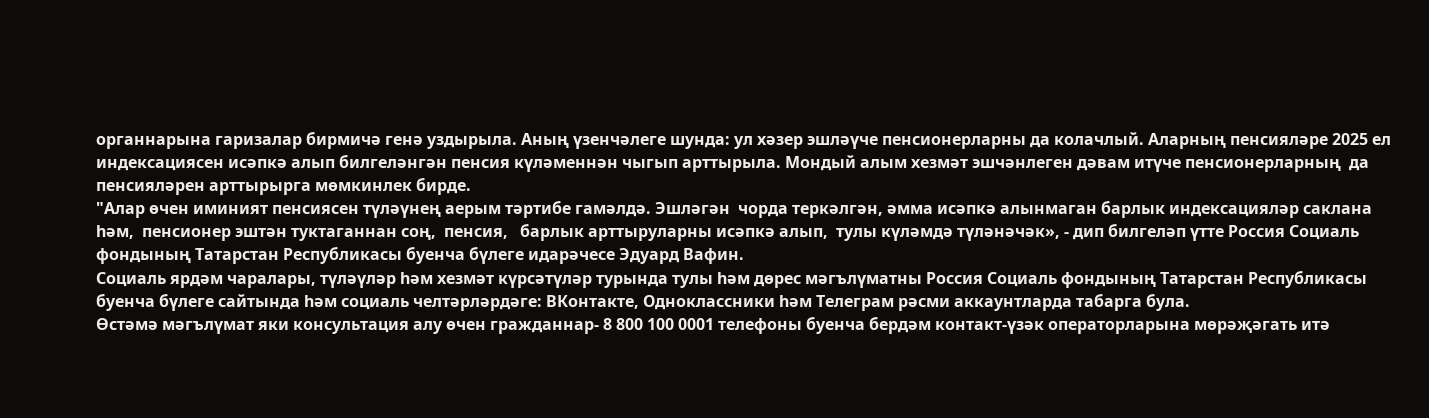органнарына гаризалар бирмичә генә уздырыла. Аның үзенчәлеге шунда: ул хәзер эшләүче пенсионерларны да колачлый. Аларның пенсияләре 2025 ел индексациясен исәпкә алып билгеләнгән пенсия күләменнән чыгып арттырыла. Мондый алым хезмәт эшчәнлеген дәвам итүче пенсионерларның  да пенсияләрен арттырырга мөмкинлек бирде.
"Алар өчен иминият пенсиясен түләүнең аерым тәртибе гамәлдә. Эшләгән  чорда теркәлгән, әмма исәпкә алынмаган барлык индексацияләр саклана һәм,  пенсионер эштән туктаганнан соң,  пенсия,   барлык арттыруларны исәпкә алып,  тулы күләмдә түләнәчәк», - дип билгеләп үтте Россия Социаль фондының Татарстан Республикасы буенча бүлеге идарәчесе Эдуард Вафин.
Социаль ярдәм чаралары, түләүләр һәм хезмәт күрсәтүләр турында тулы һәм дөрес мәгълүматны Россия Социаль фондының Татарстан Республикасы буенча бүлеге сайтында һәм социаль челтәрләрдәге: ВКонтакте, Одноклассники һәм Телеграм рәсми аккаунтларда табарга була.
Өстәмә мәгълүмат яки консультация алу өчен гражданнар- 8 800 100 0001 телефоны буенча бердәм контакт-үзәк операторларына мөрәҗәгать итә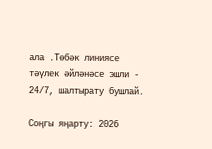ала .Төбәк линиясе тәүлек әйләнәсе эшли - 24/7, шалтырату бушлай.

Соңгы яңарту: 2026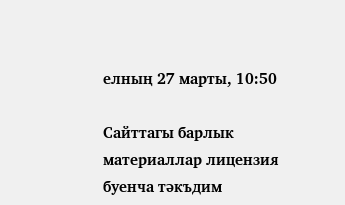елның 27 марты, 10:50

Сайттагы барлык материаллар лицензия буенча тәкъдим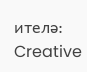ителә:
Creative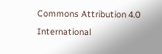Commons Attribution 4.0 International